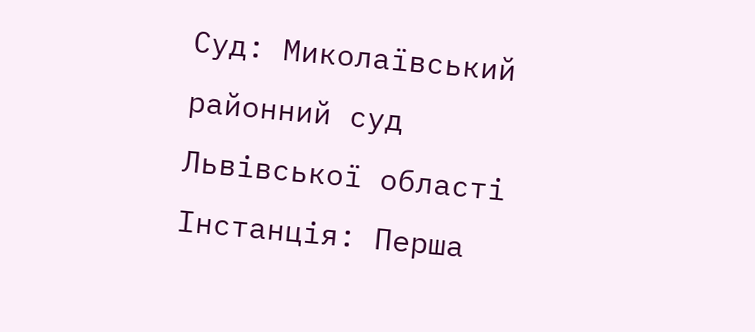Суд: Миколаївський районний суд Львівської області
Інстанція: Перша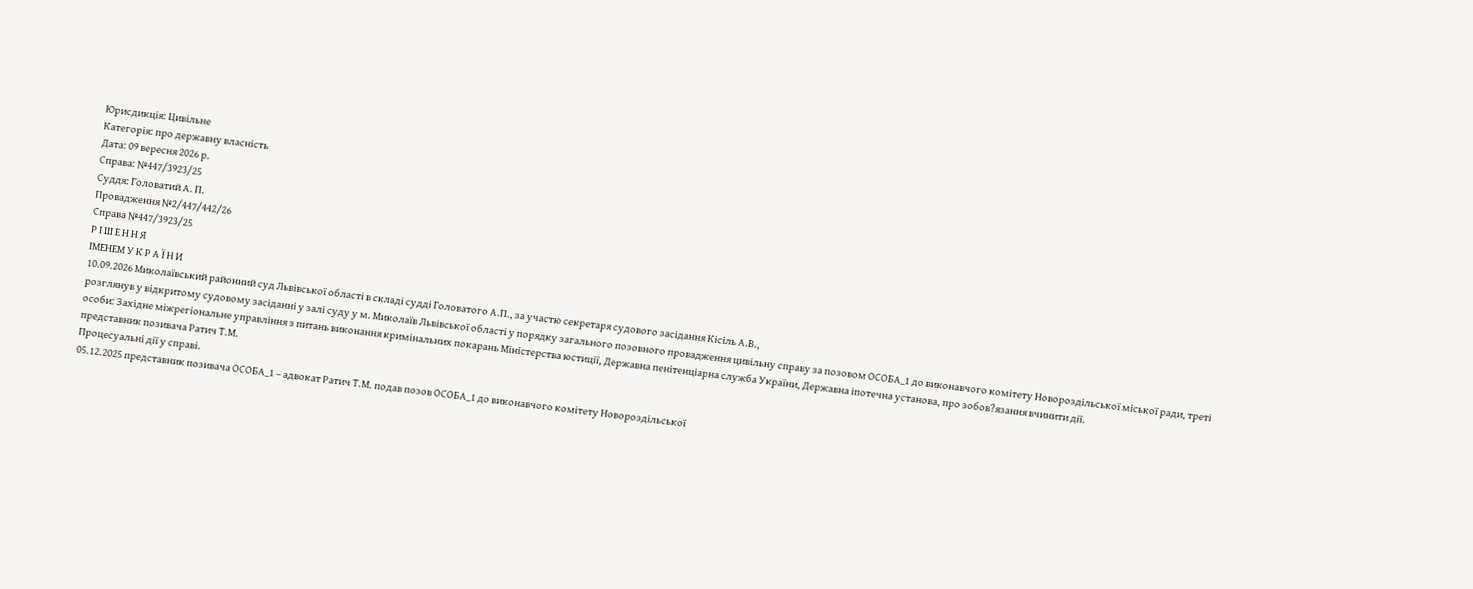Юрисдикція: Цивільне
Категорія: про державну власність
Дата: 09 вересня 2026 р.
Справа: №447/3923/25
Суддя: Головатий А. П.
Провадження №2/447/442/26
Справа №447/3923/25
Р І Ш Е Н Н Я
ІМЕНЕМ У К Р А Ї Н И
10.09.2026 Миколаївський районний суд Львівської області в складі судді Головатого А.П., за участю секретаря судового засідання Кісіль А.В.,
розглянув у відкритому судовому засіданні у залі суду у м. Миколаїв Львівської області у порядку загального позовного провадження цивільну справу за позовом ОСОБА_1 до виконавчого комітету Новороздільської міської ради, треті особи: Західне міжрегіональне управління з питань виконання кримінальних покарань Міністерства юстиції, Державна пенітенціарна служба України, Державна іпотечна установа, про зобов?язання вчинити дії.
представник позивача Ратич Т.М.
Процесуальні дії у справі.
05.12.2025 представник позивача ОСОБА_1 – адвокат Ратич Т.М. подав позов ОСОБА_1 до виконавчого комітету Новороздільської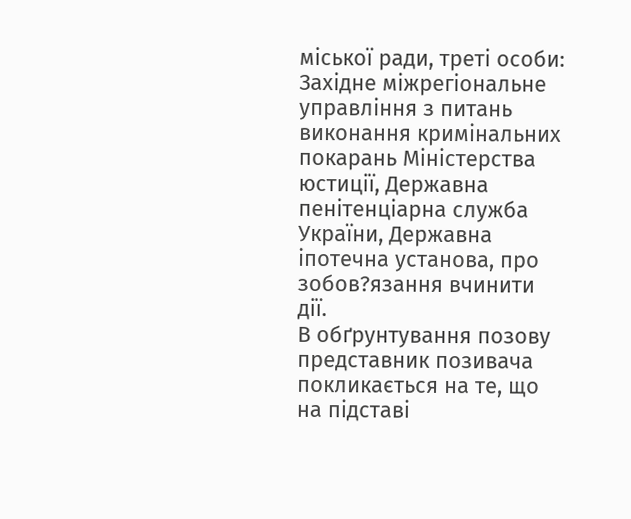міської ради, треті особи: Західне міжрегіональне управління з питань виконання кримінальних покарань Міністерства юстиції, Державна пенітенціарна служба України, Державна іпотечна установа, про зобов?язання вчинити дії.
В обґрунтування позову представник позивача покликається на те, що на підставі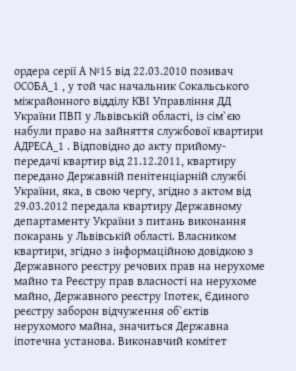ордера серії А №15 від 22.03.2010 позивач ОСОБА_1 , у той час начальник Сокальського міжрайонного відділу КВІ Управління ДД України ПВП у Львівській області, із сім`єю набули право на зайняття службової квартири АДРЕСА_1 . Відповідно до акту прийому-передачі квартир від 21.12.2011, квартиру передано Державній пенітенціарній службі України, яка, в свою чергу, згідно з актом від 29.03.2012 передала квартиру Державному департаменту України з питань виконання покарань у Львівській області. Власником квартири, згідно з інформаційною довідкою з Державного реєстру речових прав на нерухоме майно та Реєстру прав власності на нерухоме майно, Державного реєстру Іпотек, Єдиного реєстру заборон відчуження об`єктів нерухомого майна, значиться Державна іпотечна установа. Виконавчий комітет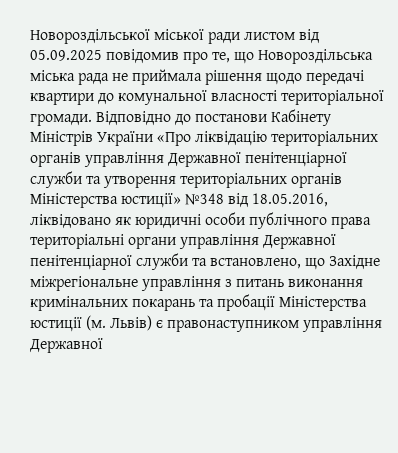Новороздільської міської ради листом від 05.09.2025 повідомив про те, що Новороздільська міська рада не приймала рішення щодо передачі квартири до комунальної власності територіальної громади. Відповідно до постанови Кабінету Міністрів України «Про ліквідацію територіальних органів управління Державної пенітенціарної служби та утворення територіальних органів Міністерства юстиції» №348 від 18.05.2016, ліквідовано як юридичні особи публічного права територіальні органи управління Державної пенітенціарної служби та встановлено, що Західне міжрегіональне управління з питань виконання кримінальних покарань та пробації Міністерства юстиції (м. Львів) є правонаступником управління Державної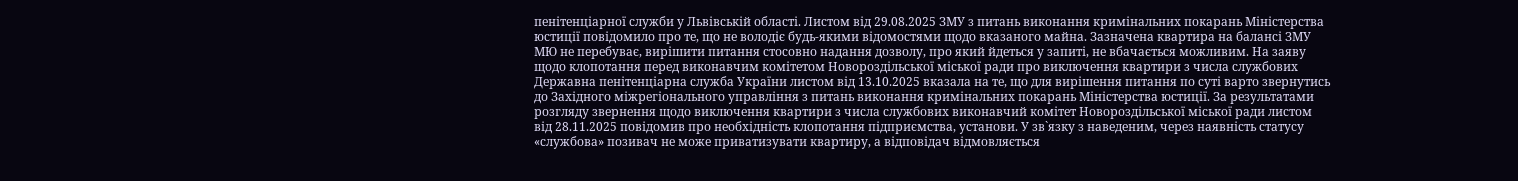пенітенціарної служби у Львівській області. Листом від 29.08.2025 ЗМУ з питань виконання кримінальних покарань Міністерства юстиції повідомило про те, що не володіє будь-якими відомостями щодо вказаного майна. Зазначена квартира на балансі ЗМУ МЮ не перебуває, вирішити питання стосовно надання дозволу, про який йдеться у запиті, не вбачається можливим. На заяву щодо клопотання перед виконавчим комітетом Новороздільської міської ради про виключення квартири з числа службових Державна пенітенціарна служба України листом від 13.10.2025 вказала на те, що для вирішення питання по суті варто звернутись до Західного міжрегіонального управління з питань виконання кримінальних покарань Міністерства юстиції. За результатами розгляду звернення щодо виключення квартири з числа службових виконавчий комітет Новороздільської міської ради листом від 28.11.2025 повідомив про необхідність клопотання підприємства, установи. У зв`язку з наведеним, через наявність статусу «службова» позивач не може приватизувати квартиру, а відповідач відмовляється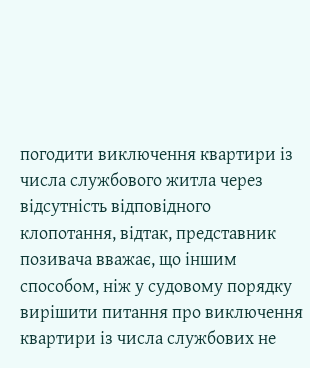погодити виключення квартири із числа службового житла через відсутність відповідного клопотання, відтак, представник позивача вважає, що іншим способом, ніж у судовому порядку вирішити питання про виключення квартири із числа службових не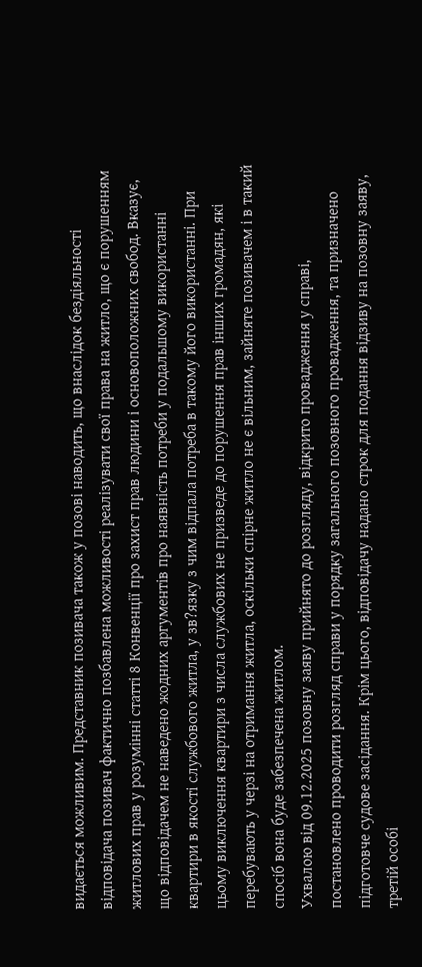видається можливим. Представник позивача також у позові наводить, що внаслідок бездіяльності відповідача позивач фактично позбавлена можливості реалізувати свої права на житло, що є порушенням житлових прав у розумінні статті 8 Конвенції про захист прав людини і основоположних свобод. Вказує, що відповідачем не наведено жодних аргументів про наявність потреби у подальшому використанні квартири в якості службового житла, у зв?язку з чим відпала потреба в такому його використанні. При цьому виключення квартири з числа службових не призведе до порушення прав інших громадян, які перебувають у черзі на отримання житла, оскільки спірне житло не є вільним, зайняте позивачем і в такий спосіб вона буде забезпечена житлом.
Ухвалою від 09.12.2025 позовну заяву прийнято до розгляду, відкрито провадження у справі, постановлено проводити розгляд справи у порядку загального позовного провадження, та призначено підготовче судове засідання. Крім цього, відповідачу надано строк для подання відзиву на позовну заяву, третій особі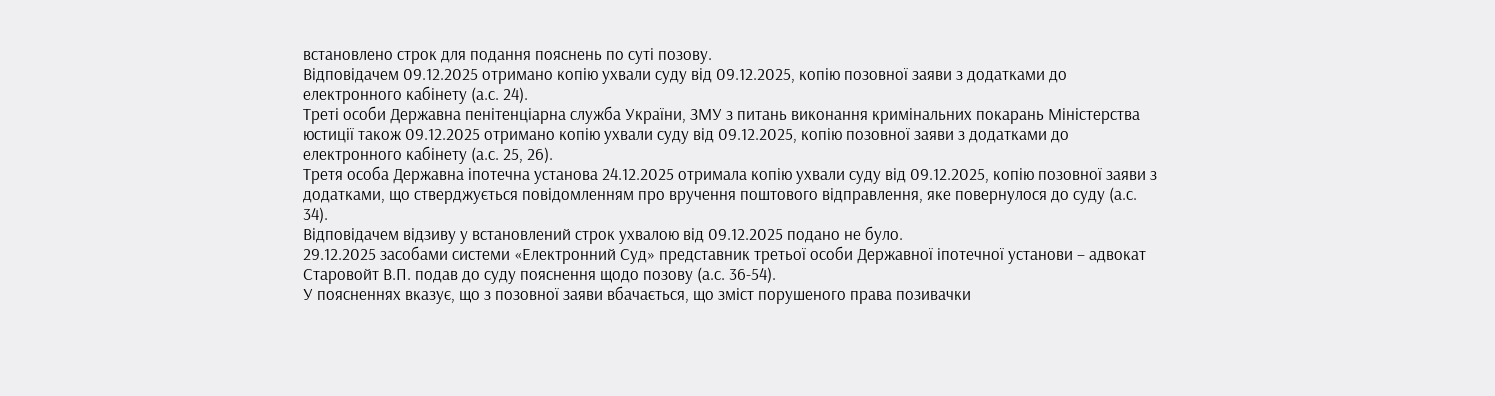встановлено строк для подання пояснень по суті позову.
Відповідачем 09.12.2025 отримано копію ухвали суду від 09.12.2025, копію позовної заяви з додатками до електронного кабінету (а.с. 24).
Треті особи Державна пенітенціарна служба України, ЗМУ з питань виконання кримінальних покарань Міністерства юстиції також 09.12.2025 отримано копію ухвали суду від 09.12.2025, копію позовної заяви з додатками до електронного кабінету (а.с. 25, 26).
Третя особа Державна іпотечна установа 24.12.2025 отримала копію ухвали суду від 09.12.2025, копію позовної заяви з додатками, що стверджується повідомленням про вручення поштового відправлення, яке повернулося до суду (а.с. 34).
Відповідачем відзиву у встановлений строк ухвалою від 09.12.2025 подано не було.
29.12.2025 засобами системи «Електронний Суд» представник третьої особи Державної іпотечної установи – адвокат Старовойт В.П. подав до суду пояснення щодо позову (а.с. 36-54).
У поясненнях вказує, що з позовної заяви вбачається, що зміст порушеного права позивачки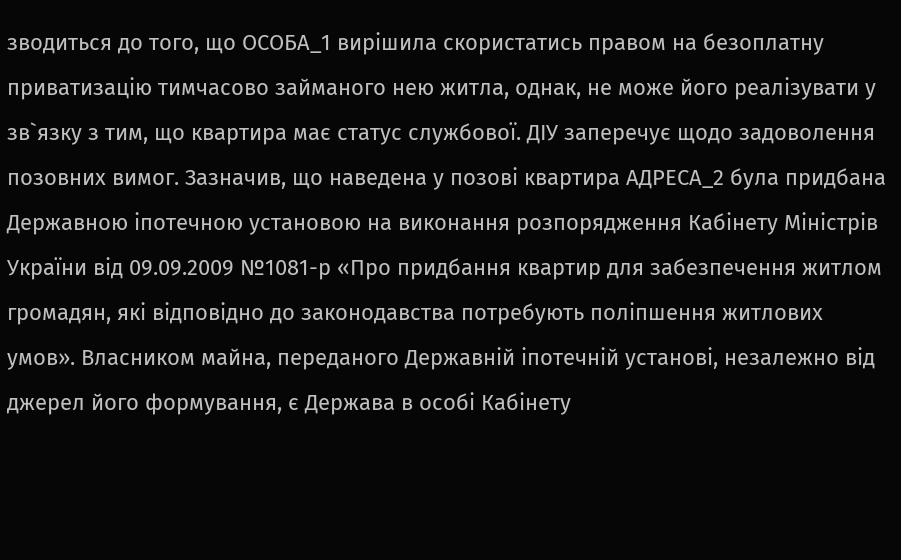зводиться до того, що ОСОБА_1 вирішила скористатись правом на безоплатну приватизацію тимчасово займаного нею житла, однак, не може його реалізувати у зв`язку з тим, що квартира має статус службової. ДІУ заперечує щодо задоволення позовних вимог. Зазначив, що наведена у позові квартира АДРЕСА_2 була придбана Державною іпотечною установою на виконання розпорядження Кабінету Міністрів України від 09.09.2009 №1081-р «Про придбання квартир для забезпечення житлом громадян, які відповідно до законодавства потребують поліпшення житлових умов». Власником майна, переданого Державній іпотечній установі, незалежно від джерел його формування, є Держава в особі Кабінету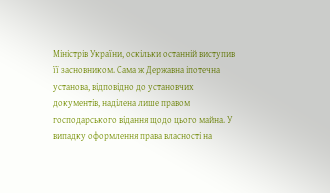Міністрів України, оскільки останній виступив її засновником. Сама ж Державна іпотечна установа, відповідно до установчих документів, наділена лише правом господарського відання щодо цього майна. У випадку оформлення права власності на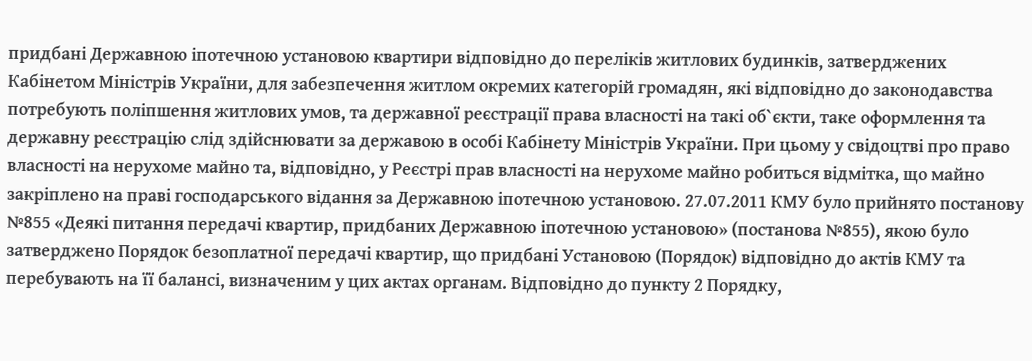придбані Державною іпотечною установою квартири відповідно до переліків житлових будинків, затверджених Кабінетом Міністрів України, для забезпечення житлом окремих категорій громадян, які відповідно до законодавства потребують поліпшення житлових умов, та державної реєстрації права власності на такі об`єкти, таке оформлення та державну реєстрацію слід здійснювати за державою в особі Кабінету Міністрів України. При цьому у свідоцтві про право власності на нерухоме майно та, відповідно, у Реєстрі прав власності на нерухоме майно робиться відмітка, що майно закріплено на праві господарського відання за Державною іпотечною установою. 27.07.2011 КМУ було прийнято постанову №855 «Деякі питання передачі квартир, придбаних Державною іпотечною установою» (постанова №855), якою було затверджено Порядок безоплатної передачі квартир, що придбані Установою (Порядок) відповідно до актів КМУ та перебувають на її балансі, визначеним у цих актах органам. Відповідно до пункту 2 Порядку,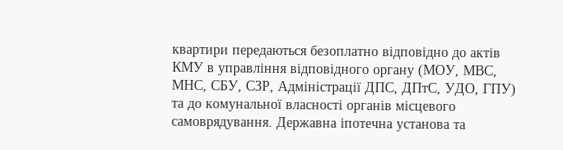квартири передаються безоплатно відповідно до актів КМУ в управління відповідного органу (МОУ, МВС, МНС, СБУ, СЗР, Адміністрації ДПС, ДПтС, УДО, ГПУ) та до комунальної власності органів місцевого самоврядування. Державна іпотечна установа та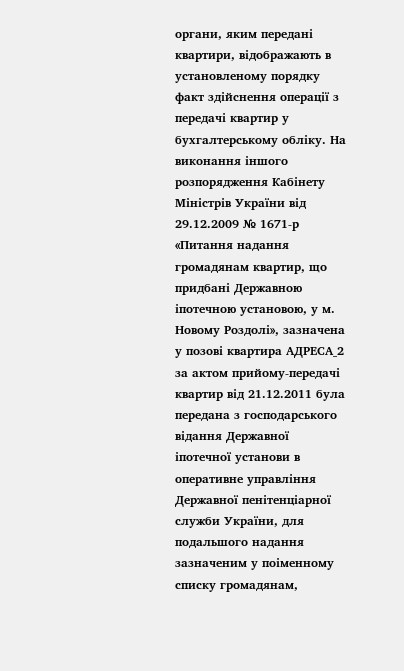органи, яким передані квартири, відображають в установленому порядку факт здійснення операції з передачі квартир у бухгалтерському обліку. На виконання іншого розпорядження Кабінету Міністрів України від 29.12.2009 № 1671-р «Питання надання громадянам квартир, що придбані Державною іпотечною установою, у м. Новому Роздолі», зазначена у позові квартира АДРЕСА_2 за актом прийому-передачі квартир від 21.12.2011 була передана з господарського відання Державної іпотечної установи в оперативне управління Державної пенітенціарної служби України, для подальшого надання зазначеним у поіменному списку громадянам,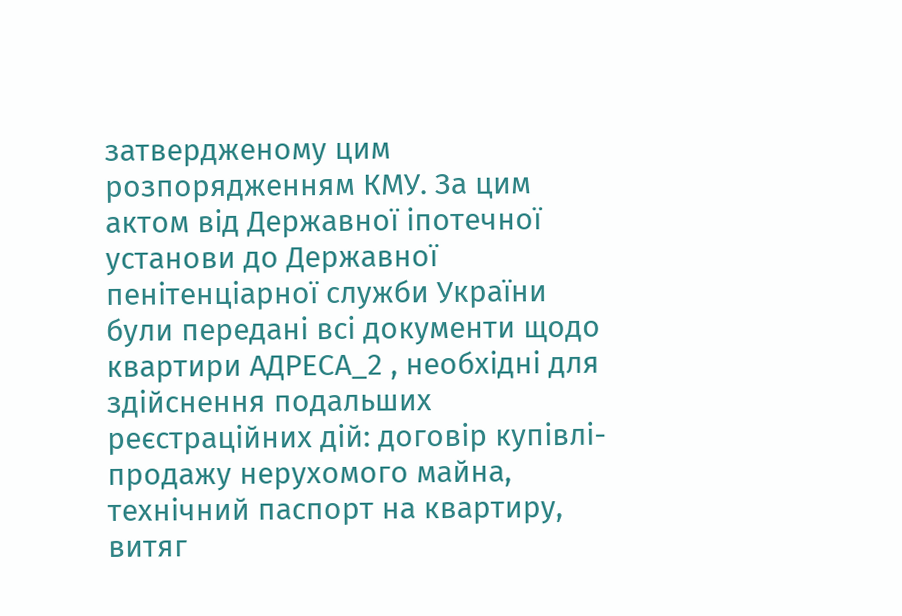затвердженому цим розпорядженням КМУ. За цим актом від Державної іпотечної установи до Державної пенітенціарної служби України були передані всі документи щодо квартири АДРЕСА_2 , необхідні для здійснення подальших реєстраційних дій: договір купівлі-продажу нерухомого майна, технічний паспорт на квартиру, витяг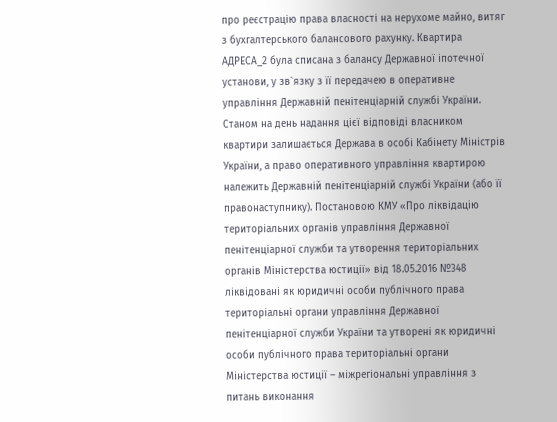про реєстрацію права власності на нерухоме майно, витяг з бухгалтерського балансового рахунку. Квартира АДРЕСА_2 була списана з балансу Державної іпотечної установи, у зв`язку з її передачею в оперативне управління Державній пенітенціарній службі України. Станом на день надання цієї відповіді власником квартири залишається Держава в особі Кабінету Міністрів України, а право оперативного управління квартирою належить Державній пенітенціарній службі України (або її правонаступнику). Постановою КМУ «Про ліквідацію територіальних органів управління Державної пенітенціарної служби та утворення територіальних органів Міністерства юстиції» від 18.05.2016 №348 ліквідовані як юридичні особи публічного права територіальні органи управління Державної пенітенціарної служби України та утворені як юридичні особи публічного права територіальні органи Міністерства юстиції – міжрегіональні управління з питань виконання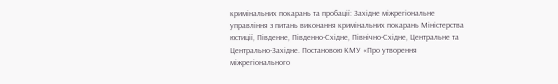кримінальних покарань та пробації: Західне міжрегіональне управління з питань виконання кримінальних покарань Міністерства юстиції, Південне, Південно-Східне, Північно-Східне, Центральне та Центрально-Західне. Постановою КМУ «Про утворення міжрегіонального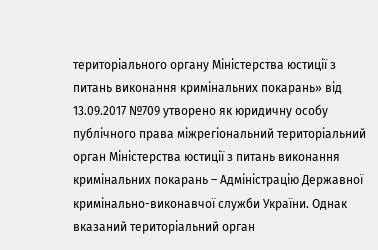територіального органу Міністерства юстиції з питань виконання кримінальних покарань» від 13.09.2017 №709 утворено як юридичну особу публічного права міжрегіональний територіальний орган Міністерства юстиції з питань виконання кримінальних покарань – Адміністрацію Державної кримінально-виконавчої служби України. Однак вказаний територіальний орган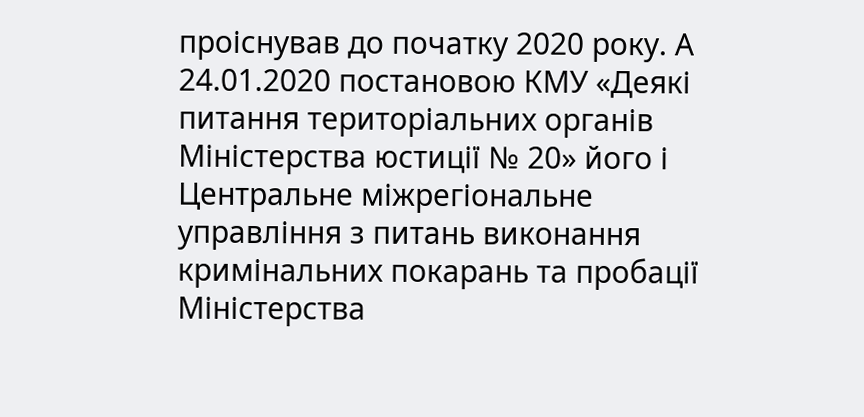проіснував до початку 2020 року. А 24.01.2020 постановою КМУ «Деякі питання територіальних органів Міністерства юстиції № 20» його і Центральне міжрегіональне управління з питань виконання кримінальних покарань та пробації Міністерства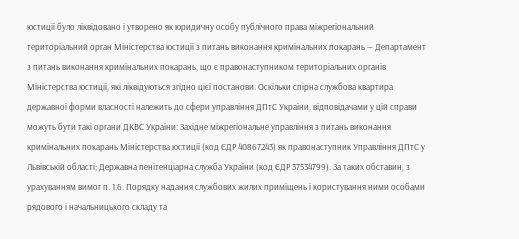юстиції було ліквідовано і утворено як юридичну особу публічного права міжрегіональний територіальний орган Міністерства юстиції з питань виконання кримінальних покарань — Департамент з питань виконання кримінальних покарань, що є правонаступником територіальних органів Міністерства юстиції, які ліквідуються згідно цієї постанови. Оскільки спірна службова квартира державної форми власності належить до сфери управління ДПтС України, відповідачами у цій справи можуть бути такі органи ДКВС України: Західне міжрегіональне управління з питань виконання кримінальних покарань Міністерства юстиції (код ЄДР 40867243) як правонаступник Управління ДПтС у Львівській області; Державна пенітенціарна служба України (код ЄДР 37534799). За таких обставин, з урахуванням вимог п. 1.6. Порядку надання службових жилих приміщень і користування ними особами рядового і начальницького складу та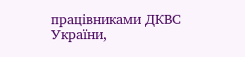працівниками ДКВС України,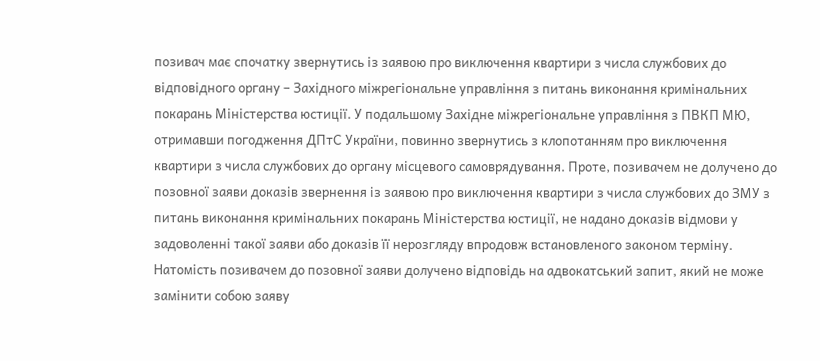позивач має спочатку звернутись із заявою про виключення квартири з числа службових до відповідного органу – Західного міжрегіональне управління з питань виконання кримінальних покарань Міністерства юстиції. У подальшому Західне міжрегіональне управління з ПВКП МЮ, отримавши погодження ДПтС України, повинно звернутись з клопотанням про виключення квартири з числа службових до органу місцевого самоврядування. Проте, позивачем не долучено до позовної заяви доказів звернення із заявою про виключення квартири з числа службових до ЗМУ з питань виконання кримінальних покарань Міністерства юстиції, не надано доказів відмови у задоволенні такої заяви або доказів її нерозгляду впродовж встановленого законом терміну. Натомість позивачем до позовної заяви долучено відповідь на адвокатський запит, який не може замінити собою заяву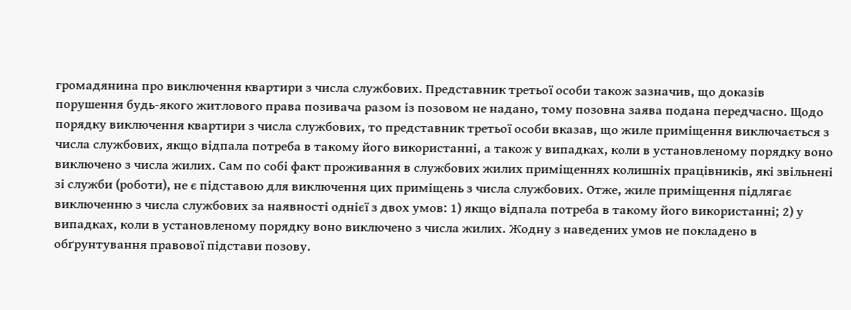громадянина про виключення квартири з числа службових. Представник третьої особи також зазначив, що доказів порушення будь-якого житлового права позивача разом із позовом не надано, тому позовна заява подана передчасно. Щодо порядку виключення квартири з числа службових, то представник третьої особи вказав, що жиле приміщення виключається з числа службових, якщо відпала потреба в такому його використанні, а також у випадках, коли в установленому порядку воно виключено з числа жилих. Сам по собі факт проживання в службових жилих приміщеннях колишніх працівників, які звільнені зі служби (роботи), не є підставою для виключення цих приміщень з числа службових. Отже, жиле приміщення підлягає виключенню з числа службових за наявності однієї з двох умов: 1) якщо відпала потреба в такому його використанні; 2) у випадках, коли в установленому порядку воно виключено з числа жилих. Жодну з наведених умов не покладено в обґрунтування правової підстави позову.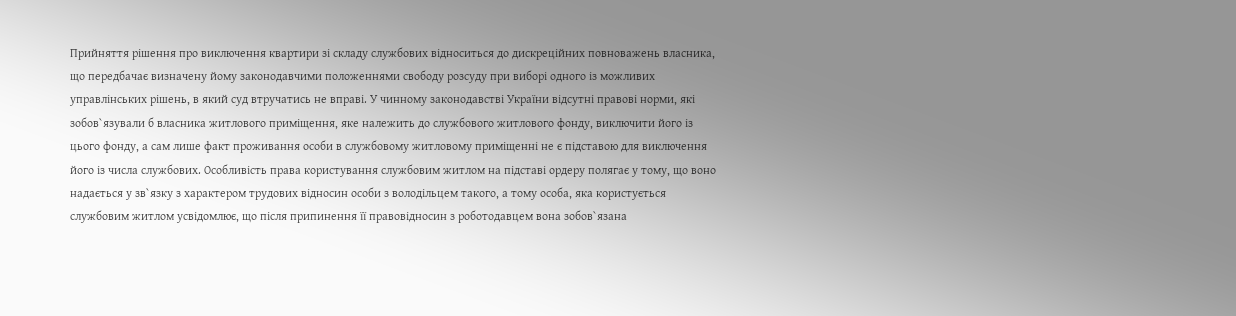Прийняття рішення про виключення квартири зі складу службових відноситься до дискреційних повноважень власника, що передбачає визначену йому законодавчими положеннями свободу розсуду при виборі одного із можливих управлінських рішень, в який суд втручатись не вправі. У чинному законодавстві України відсутні правові норми, які зобов`язували б власника житлового приміщення, яке належить до службового житлового фонду, виключити його із цього фонду, а сам лише факт проживання особи в службовому житловому приміщенні не є підставою для виключення його із числа службових. Особливість права користування службовим житлом на підставі ордеру полягає у тому, що воно надається у зв`язку з характером трудових відносин особи з володільцем такого, а тому особа, яка користується службовим житлом усвідомлює, що після припинення її правовідносин з роботодавцем вона зобов`язана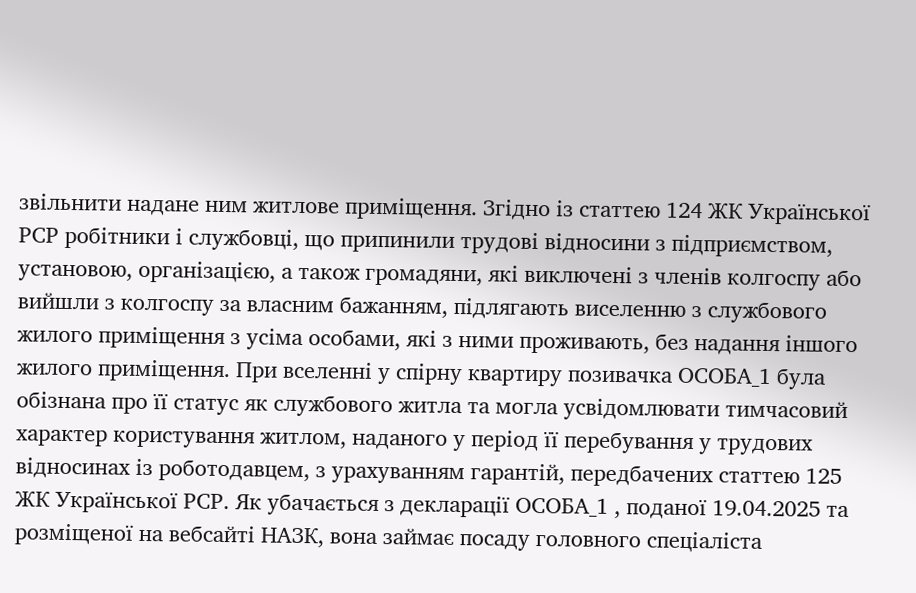звільнити надане ним житлове приміщення. Згідно із статтею 124 ЖК Української РСР робітники і службовці, що припинили трудові відносини з підприємством, установою, організацією, а також громадяни, які виключені з членів колгоспу або вийшли з колгоспу за власним бажанням, підлягають виселенню з службового жилого приміщення з усіма особами, які з ними проживають, без надання іншого жилого приміщення. При вселенні у спірну квартиру позивачка ОСОБА_1 була обізнана про її статус як службового житла та могла усвідомлювати тимчасовий характер користування житлом, наданого у період її перебування у трудових відносинах із роботодавцем, з урахуванням гарантій, передбачених статтею 125 ЖК Української РСР. Як убачається з декларації ОСОБА_1 , поданої 19.04.2025 та розміщеної на вебсайті НАЗК, вона займає посаду головного спеціаліста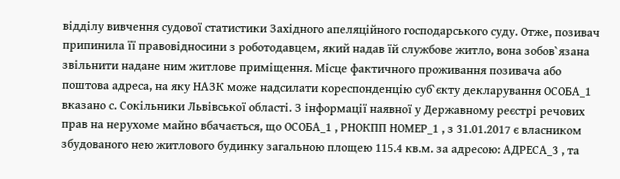відділу вивчення судової статистики Західного апеляційного господарського суду. Отже, позивач припинила її правовідносини з роботодавцем, який надав їй службове житло, вона зобов`язана звільнити надане ним житлове приміщення. Місце фактичного проживання позивача або поштова адреса, на яку НАЗК може надсилати кореспонденцію суб`єкту декларування ОСОБА_1 вказано с. Сокільники Львівської області. З інформації наявної у Державному реєстрі речових прав на нерухоме майно вбачається, що ОСОБА_1 , РНОКПП НОМЕР_1 , з 31.01.2017 є власником збудованого нею житлового будинку загальною площею 115.4 кв.м. за адресою: АДРЕСА_3 , та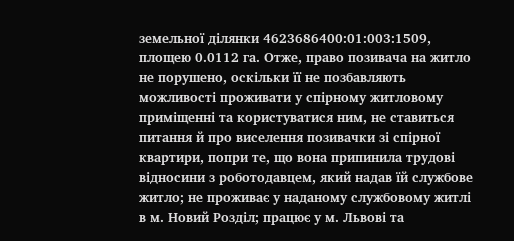земельної ділянки 4623686400:01:003:1509, площею 0.0112 га. Отже, право позивача на житло не порушено, оскільки її не позбавляють можливості проживати у спірному житловому приміщенні та користуватися ним, не ставиться питання й про виселення позивачки зі спірної квартири, попри те, що вона припинила трудові відносини з роботодавцем, який надав їй службове житло; не проживає у наданому службовому житлі в м. Новий Розділ; працює у м. Львові та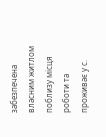забезпечена власним житлом поблизу місця роботи та проживає у с.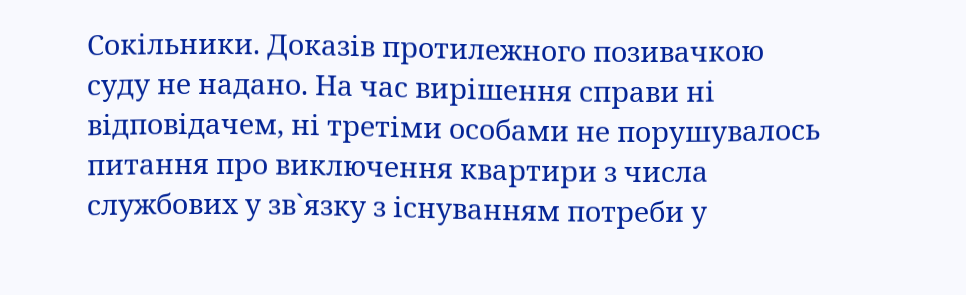Сокільники. Доказів протилежного позивачкою суду не надано. На час вирішення справи ні відповідачем, ні третіми особами не порушувалось питання про виключення квартири з числа службових у зв`язку з існуванням потреби у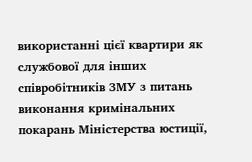використанні цієї квартири як службової для інших співробітників ЗМУ з питань виконання кримінальних покарань Міністерства юстиції,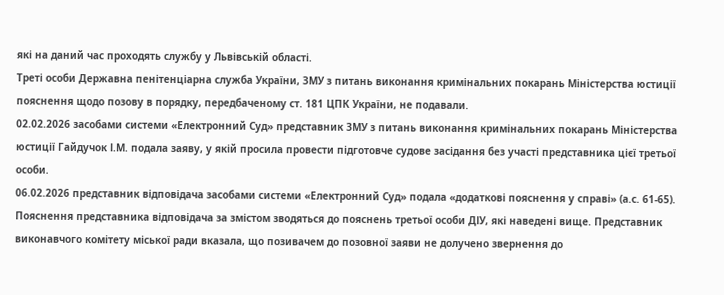які на даний час проходять службу у Львівській області.
Треті особи Державна пенітенціарна служба України, ЗМУ з питань виконання кримінальних покарань Міністерства юстиції пояснення щодо позову в порядку, передбаченому ст. 181 ЦПК України, не подавали.
02.02.2026 засобами системи «Електронний Суд» представник ЗМУ з питань виконання кримінальних покарань Міністерства юстиції Гайдучок І.М. подала заяву, у якій просила провести підготовче судове засідання без участі представника цієї третьої особи.
06.02.2026 представник відповідача засобами системи «Електронний Суд» подала «додаткові пояснення у справі» (а.с. 61-65). Пояснення представника відповідача за змістом зводяться до пояснень третьої особи ДІУ, які наведені вище. Представник виконавчого комітету міської ради вказала, що позивачем до позовної заяви не долучено звернення до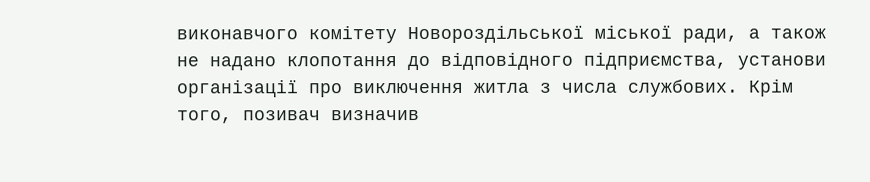виконавчого комітету Новороздільської міської ради, а також не надано клопотання до відповідного підприємства, установи організації про виключення житла з числа службових. Крім того, позивач визначив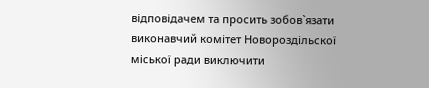відповідачем та просить зобов`язати виконавчий комітет Новороздільскої міської ради виключити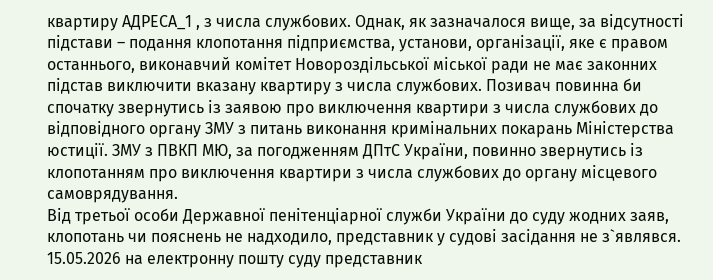квартиру АДРЕСА_1 , з числа службових. Однак, як зазначалося вище, за відсутності підстави – подання клопотання підприємства, установи, організації, яке є правом останнього, виконавчий комітет Новороздільської міської ради не має законних підстав виключити вказану квартиру з числа службових. Позивач повинна би спочатку звернутись із заявою про виключення квартири з числа службових до відповідного органу ЗМУ з питань виконання кримінальних покарань Міністерства юстиції. ЗМУ з ПВКП МЮ, за погодженням ДПтС України, повинно звернутись із клопотанням про виключення квартири з числа службових до органу місцевого самоврядування.
Від третьої особи Державної пенітенціарної служби України до суду жодних заяв, клопотань чи пояснень не надходило, представник у судові засідання не з`являвся.
15.05.2026 на електронну пошту суду представник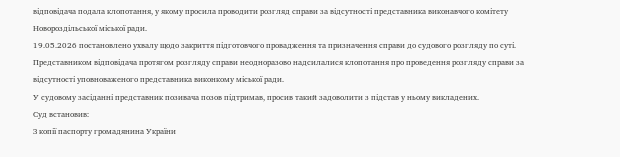відповідача подала клопотання, у якому просила проводити розгляд справи за відсутності представника виконавчого комітету Новороздільської міської ради.
19.05.2026 постановлено ухвалу щодо закриття підготовчого провадження та призначення справи до судового розгляду по суті.
Представником відповідача протягом розгляду справи неодноразово надсилалися клопотання про проведення розгляду справи за відсутності уповноваженого представника виконкому міської ради.
У судовому засіданні представник позивача позов підтримав, просив такий задоволити з підстав у ньому викладених.
Суд встановив:
З копії паспорту громадянина України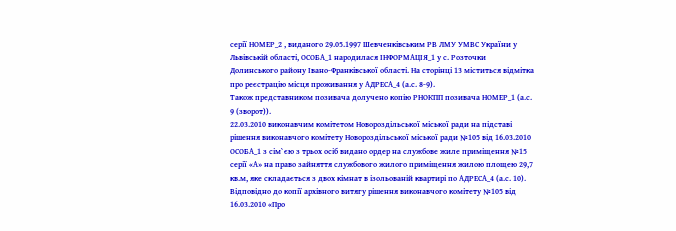серії НОМЕР_2 , виданого 29.05.1997 Шевченківським РВ ЛМУ УМВС України у Львівській області, ОСОБА_1 народилася ІНФОРМАЦІЯ_1 у с. Розточки Долинського району Івано-Франківської області. На сторінці 13 міститься відмітка про реєстрацію місця проживання у АДРЕСА_4 (а.с. 8-9).
Також представником позивача долучено копію РНОКПП позивача НОМЕР_1 (а.с. 9 (зворот)).
22.03.2010 виконавчим комітетом Новороздільської міської ради на підставі рішення виконавчого комітету Новороздільської міської ради №105 від 16.03.2010 ОСОБА_1 з сім`єю з трьох осіб видано ордер на службове жиле приміщення №15 серії «А» на право зайняття службового жилого приміщення жилою площею 29,7 кв.м, яке складається з двох кімнат в ізольованій квартирі по АДРЕСА_4 (а.с. 10).
Відповідно до копії архівного витягу рішення виконавчого комітету №105 від 16.03.2010 «Про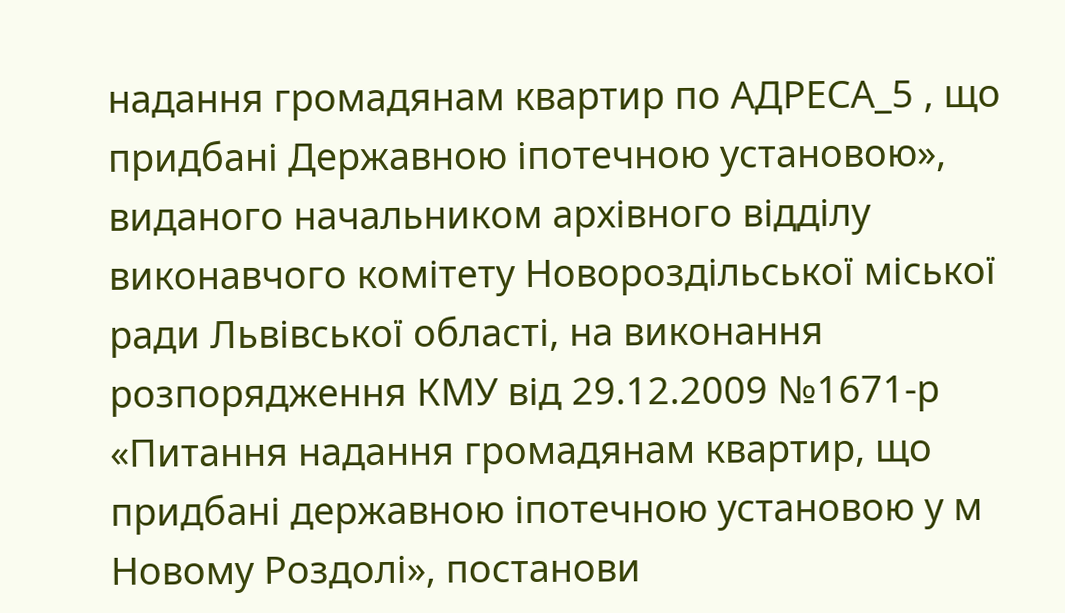надання громадянам квартир по АДРЕСА_5 , що придбані Державною іпотечною установою», виданого начальником архівного відділу виконавчого комітету Новороздільської міської ради Львівської області, на виконання розпорядження КМУ від 29.12.2009 №1671-р «Питання надання громадянам квартир, що придбані державною іпотечною установою у м Новому Роздолі», постанови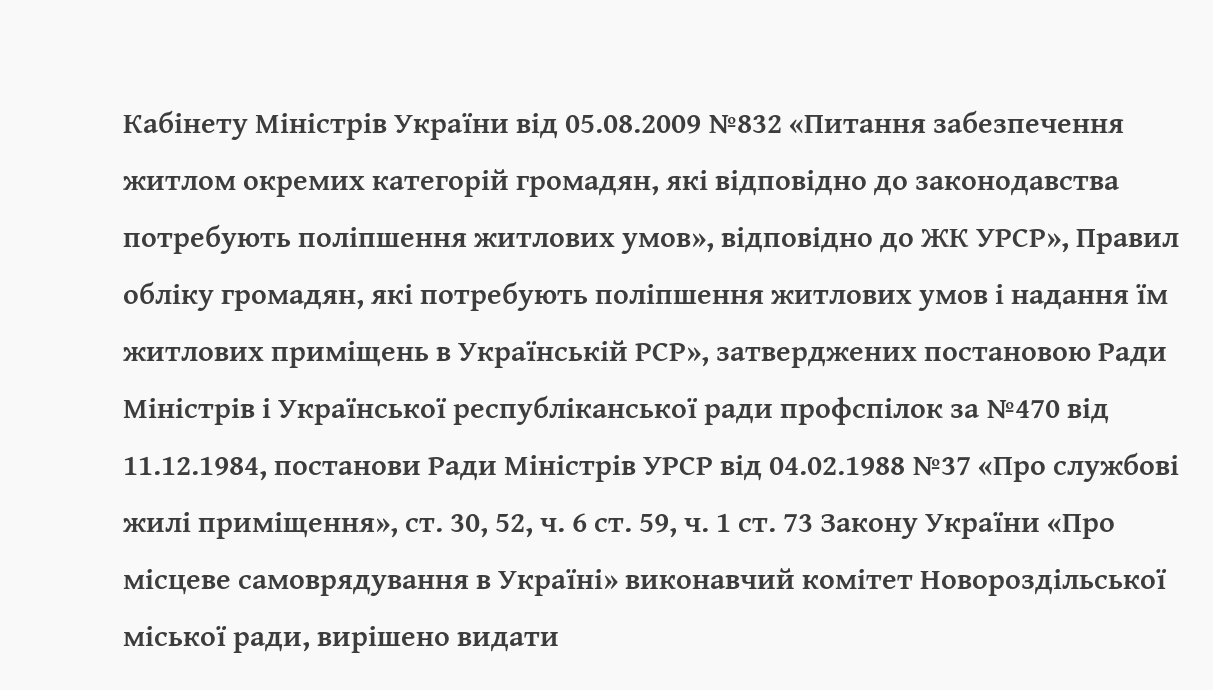Кабінету Міністрів України від 05.08.2009 №832 «Питання забезпечення житлом окремих категорій громадян, які відповідно до законодавства потребують поліпшення житлових умов», відповідно до ЖК УРСР», Правил обліку громадян, які потребують поліпшення житлових умов і надання їм житлових приміщень в Українській РСР», затверджених постановою Ради Міністрів і Української республіканської ради профспілок за №470 від 11.12.1984, постанови Ради Міністрів УРСР від 04.02.1988 №37 «Про службові жилі приміщення», ст. 30, 52, ч. 6 ст. 59, ч. 1 ст. 73 Закону України «Про місцеве самоврядування в Україні» виконавчий комітет Новороздільської міської ради, вирішено видати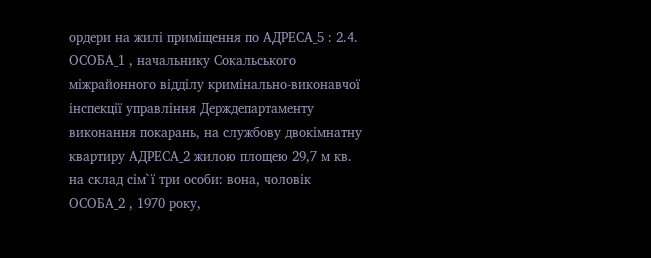ордери на жилі приміщення по АДРЕСА_5 : 2.4. ОСОБА_1 , начальнику Сокальського міжрайонного відділу кримінально-виконавчої інспекції управління Держдепартаменту виконання покарань, на службову двокімнатну квартиру АДРЕСА_2 жилою площею 29,7 м кв. на склад сім`ї три особи: вона, чоловік ОСОБА_2 , 1970 року,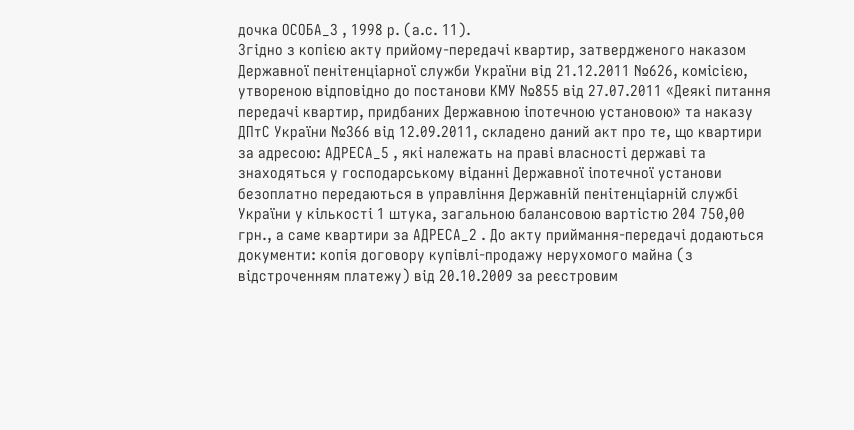дочка ОСОБА_3 , 1998 р. (а.с. 11).
Згідно з копією акту прийому-передачі квартир, затвердженого наказом Державної пенітенціарної служби України від 21.12.2011 №626, комісією, утвореною відповідно до постанови КМУ №855 від 27.07.2011 «Деякі питання передачі квартир, придбаних Державною іпотечною установою» та наказу ДПтС України №366 від 12.09.2011, складено даний акт про те, що квартири за адресою: АДРЕСА_5 , які належать на праві власності державі та знаходяться у господарському віданні Державної іпотечної установи безоплатно передаються в управління Державній пенітенціарній службі України у кількості 1 штука, загальною балансовою вартістю 204 750,00 грн., а саме квартири за АДРЕСА_2 . До акту приймання-передачі додаються документи: копія договору купівлі-продажу нерухомого майна (з відстроченням платежу) від 20.10.2009 за реєстровим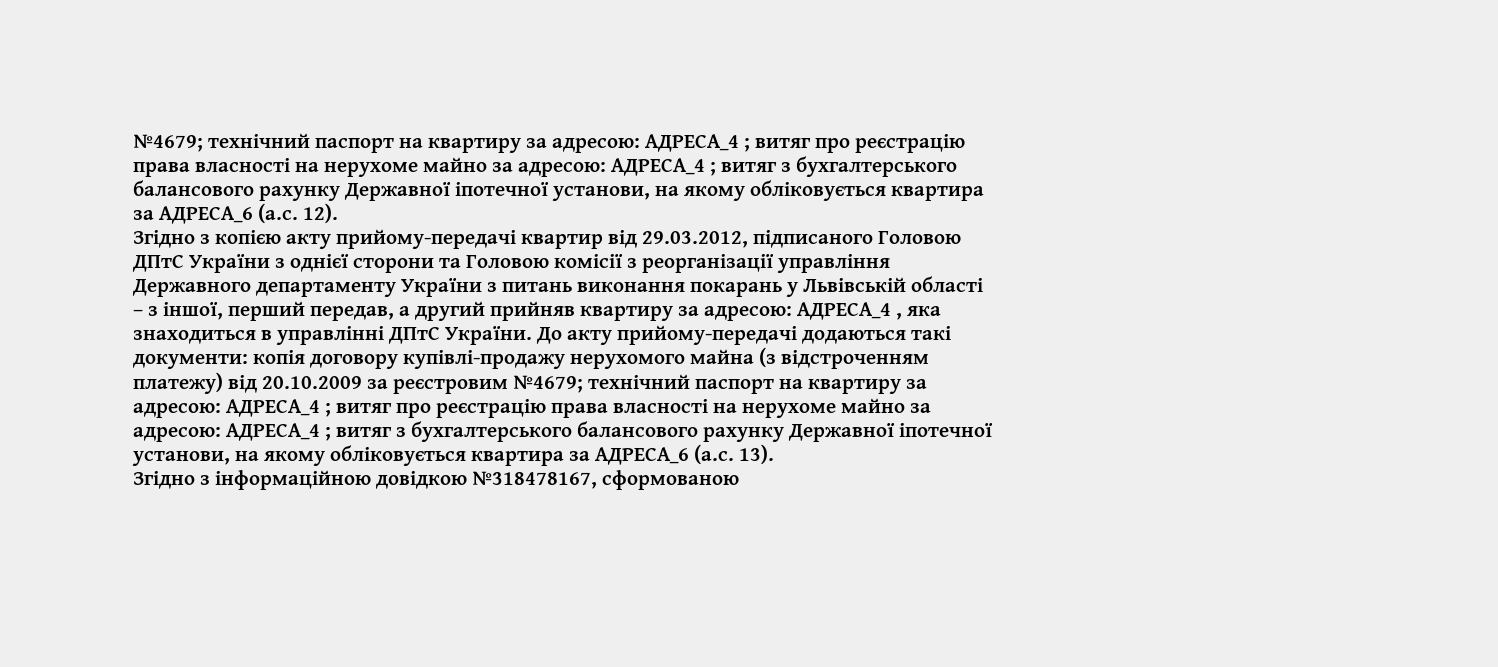№4679; технічний паспорт на квартиру за адресою: АДРЕСА_4 ; витяг про реєстрацію права власності на нерухоме майно за адресою: АДРЕСА_4 ; витяг з бухгалтерського балансового рахунку Державної іпотечної установи, на якому обліковується квартира за АДРЕСА_6 (а.с. 12).
Згідно з копією акту прийому-передачі квартир від 29.03.2012, підписаного Головою ДПтС України з однієї сторони та Головою комісії з реорганізації управління Державного департаменту України з питань виконання покарань у Львівській області – з іншої, перший передав, а другий прийняв квартиру за адресою: АДРЕСА_4 , яка знаходиться в управлінні ДПтС України. До акту прийому-передачі додаються такі документи: копія договору купівлі-продажу нерухомого майна (з відстроченням платежу) від 20.10.2009 за реєстровим №4679; технічний паспорт на квартиру за адресою: АДРЕСА_4 ; витяг про реєстрацію права власності на нерухоме майно за адресою: АДРЕСА_4 ; витяг з бухгалтерського балансового рахунку Державної іпотечної установи, на якому обліковується квартира за АДРЕСА_6 (а.с. 13).
Згідно з інформаційною довідкою №318478167, сформованою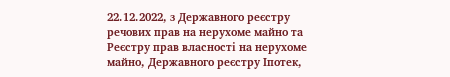22.12.2022, з Державного реєстру речових прав на нерухоме майно та Реєстру прав власності на нерухоме майно, Державного реєстру Іпотек,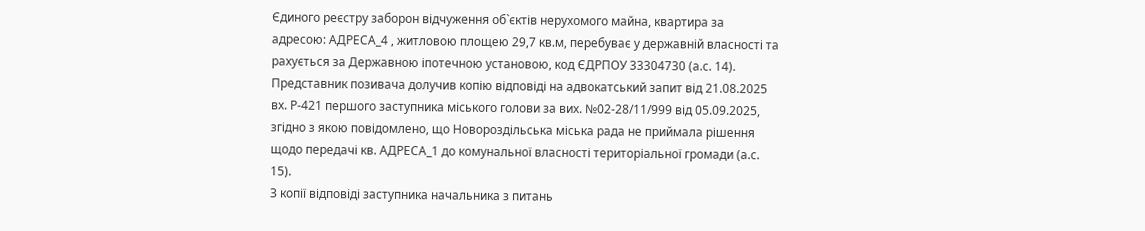Єдиного реєстру заборон відчуження об`єктів нерухомого майна, квартира за адресою: АДРЕСА_4 , житловою площею 29,7 кв.м, перебуває у державній власності та рахується за Державною іпотечною установою, код ЄДРПОУ 33304730 (а.с. 14).
Представник позивача долучив копію відповіді на адвокатський запит від 21.08.2025 вх. Р-421 першого заступника міського голови за вих. №02-28/11/999 від 05.09.2025, згідно з якою повідомлено, що Новороздільська міська рада не приймала рішення щодо передачі кв. АДРЕСА_1 до комунальної власності територіальної громади (а.с. 15).
З копії відповіді заступника начальника з питань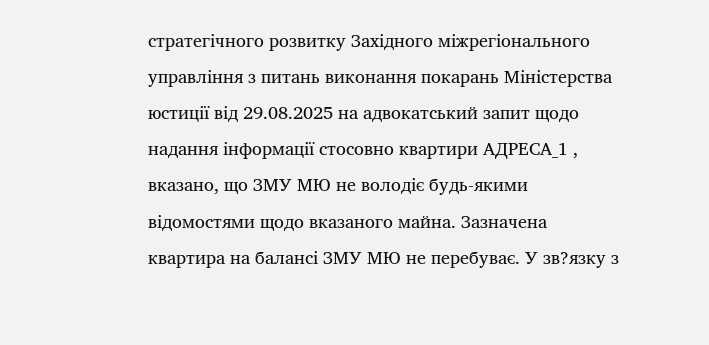стратегічного розвитку Західного міжрегіонального управління з питань виконання покарань Міністерства юстиції від 29.08.2025 на адвокатський запит щодо надання інформації стосовно квартири АДРЕСА_1 , вказано, що ЗМУ МЮ не володіє будь-якими відомостями щодо вказаного майна. Зазначена квартира на балансі ЗМУ МЮ не перебуває. У зв?язку з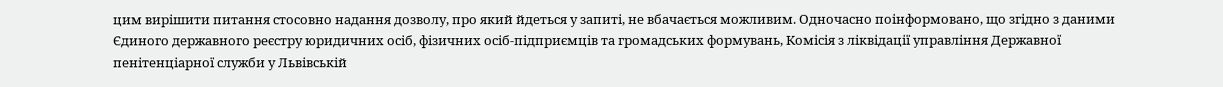цим вирішити питання стосовно надання дозволу, про який йдеться у запиті, не вбачається можливим. Одночасно поінформовано, що згідно з даними Єдиного державного реєстру юридичних осіб, фізичних осіб-підприємців та громадських формувань, Комісія з ліквідації управління Державної пенітенціарної служби у Львівській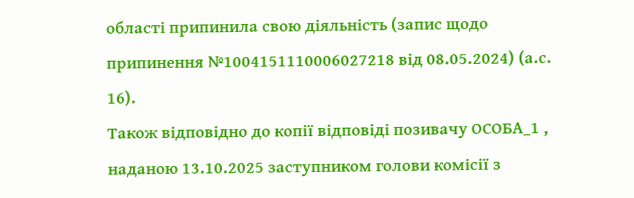області припинила свою діяльність (запис щодо припинення №1004151110006027218 від 08.05.2024) (а.с. 16).
Також відповідно до копії відповіді позивачу ОСОБА_1 , наданою 13.10.2025 заступником голови комісії з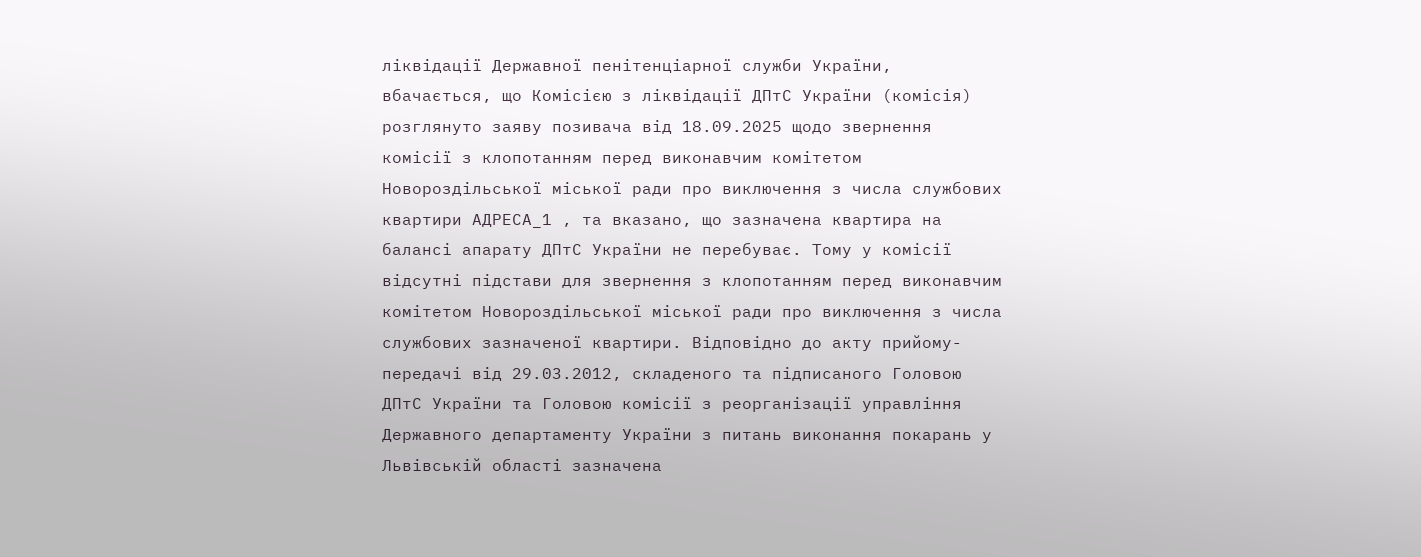ліквідації Державної пенітенціарної служби України, вбачається, що Комісією з ліквідації ДПтС України (комісія) розглянуто заяву позивача від 18.09.2025 щодо звернення комісії з клопотанням перед виконавчим комітетом Новороздільської міської ради про виключення з числа службових квартири АДРЕСА_1 , та вказано, що зазначена квартира на балансі апарату ДПтС України не перебуває. Тому у комісії відсутні підстави для звернення з клопотанням перед виконавчим комітетом Новороздільської міської ради про виключення з числа службових зазначеної квартири. Відповідно до акту прийому-передачі від 29.03.2012, складеного та підписаного Головою ДПтС України та Головою комісії з реорганізації управління Державного департаменту України з питань виконання покарань у Львівській області зазначена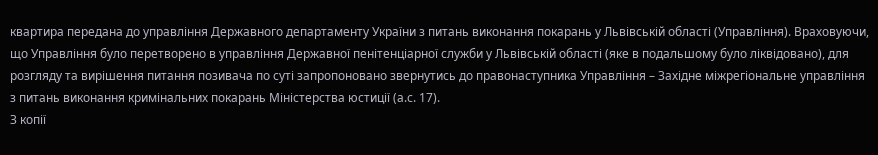квартира передана до управління Державного департаменту України з питань виконання покарань у Львівській області (Управління). Враховуючи, що Управління було перетворено в управління Державної пенітенціарної служби у Львівській області (яке в подальшому було ліквідовано), для розгляду та вирішення питання позивача по суті запропоновано звернутись до правонаступника Управління – Західне міжрегіональне управління з питань виконання кримінальних покарань Міністерства юстиції (а.с. 17).
З копії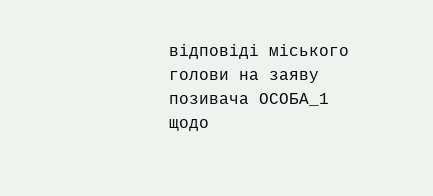відповіді міського голови на заяву позивача ОСОБА_1 щодо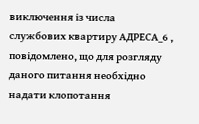виключення із числа службових квартиру АДРЕСА_6 , повідомлено, що для розгляду даного питання необхідно надати клопотання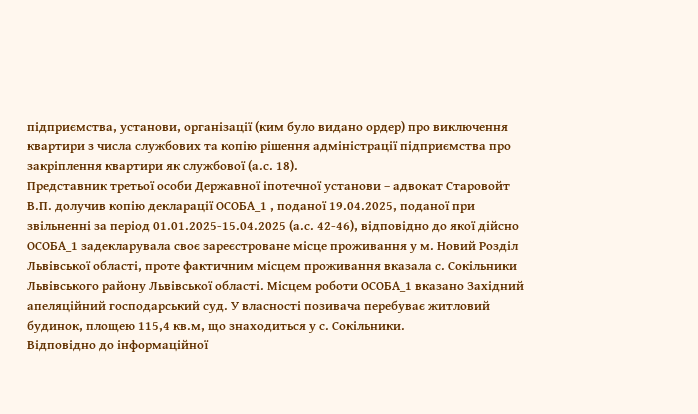підприємства, установи, організації (ким було видано ордер) про виключення квартири з числа службових та копію рішення адміністрації підприємства про закріплення квартири як службової (а.с. 18).
Представник третьої особи Державної іпотечної установи – адвокат Старовойт В.П. долучив копію декларації ОСОБА_1 , поданої 19.04.2025, поданої при звільненні за період 01.01.2025-15.04.2025 (а.с. 42-46), відповідно до якої дійсно ОСОБА_1 задекларувала своє зареєстроване місце проживання у м. Новий Розділ Львівської області, проте фактичним місцем проживання вказала с. Сокільники Львівського району Львівської області. Місцем роботи ОСОБА_1 вказано Західний апеляційний господарський суд. У власності позивача перебуває житловий будинок, площею 115,4 кв.м, що знаходиться у с. Сокільники.
Відповідно до інформаційної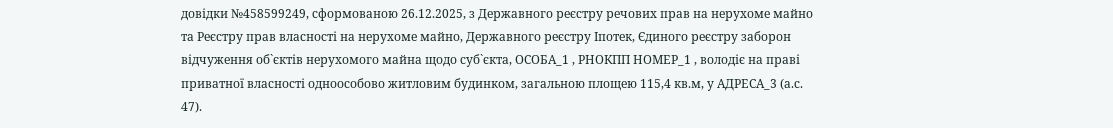довідки №458599249, сформованою 26.12.2025, з Державного реєстру речових прав на нерухоме майно та Реєстру прав власності на нерухоме майно, Державного реєстру Іпотек, Єдиного реєстру заборон відчуження об`єктів нерухомого майна щодо суб`єкта, ОСОБА_1 , РНОКПП НОМЕР_1 , володіє на праві приватної власності одноособово житловим будинком, загальною площею 115,4 кв.м, у АДРЕСА_3 (а.с. 47).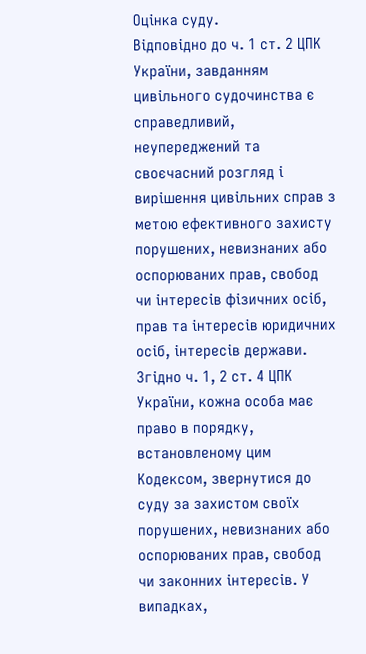Оцінка суду.
Відповідно до ч. 1 ст. 2 ЦПК України, завданням цивільного судочинства є справедливий, неупереджений та своєчасний розгляд і вирішення цивільних справ з метою ефективного захисту порушених, невизнаних або оспорюваних прав, свобод чи інтересів фізичних осіб, прав та інтересів юридичних осіб, інтересів держави.
Згідно ч. 1, 2 ст. 4 ЦПК України, кожна особа має право в порядку, встановленому цим Кодексом, звернутися до суду за захистом своїх порушених, невизнаних або оспорюваних прав, свобод чи законних інтересів. У випадках,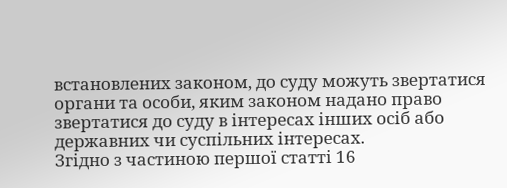встановлених законом, до суду можуть звертатися органи та особи, яким законом надано право звертатися до суду в інтересах інших осіб або державних чи суспільних інтересах.
Згідно з частиною першої статті 16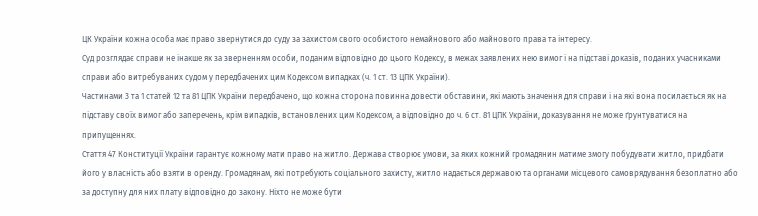ЦК України кожна особа має право звернутися до суду за захистом свого особистого немайнового або майнового права та інтересу.
Суд розглядає справи не інакше як за зверненням особи, поданим відповідно до цього Кодексу, в межах заявлених нею вимог і на підставі доказів, поданих учасниками справи або витребуваних судом у передбачених цим Кодексом випадках (ч. 1 ст. 13 ЦПК України).
Частинами 3 та 1 статей 12 та 81 ЦПК України передбачено, що кожна сторона повинна довести обставини, які мають значення для справи і на які вона посилається як на підставу своїх вимог або заперечень, крім випадків, встановлених цим Кодексом, а відповідно до ч. 6 ст. 81 ЦПК України, доказування не може ґрунтуватися на припущеннях.
Стаття 47 Конституції України гарантує кожному мати право на житло. Держава створює умови, за яких кожний громадянин матиме змогу побудувати житло, придбати його у власність або взяти в оренду. Громадянам, які потребують соціального захисту, житло надається державою та органами місцевого самоврядування безоплатно або за доступну для них плату відповідно до закону. Ніхто не може бути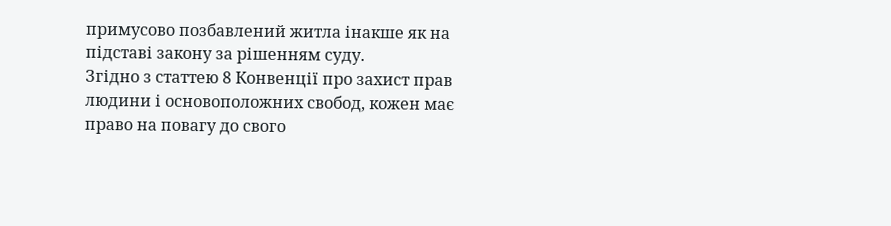примусово позбавлений житла інакше як на підставі закону за рішенням суду.
Згідно з статтею 8 Конвенції про захист прав людини і основоположних свобод, кожен має право на повагу до свого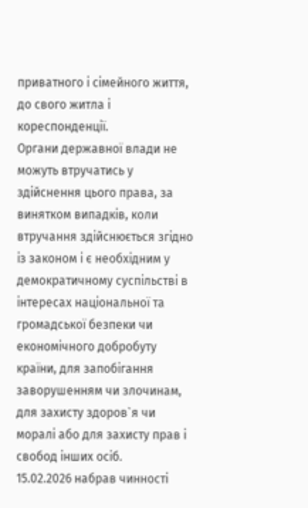приватного і сімейного життя, до свого житла і кореспонденції.
Органи державної влади не можуть втручатись у здійснення цього права, за винятком випадків, коли втручання здійснюється згідно із законом і є необхідним у демократичному суспільстві в інтересах національної та громадської безпеки чи економічного добробуту країни, для запобігання заворушенням чи злочинам, для захисту здоров`я чи моралі або для захисту прав і свобод інших осіб.
15.02.2026 набрав чинності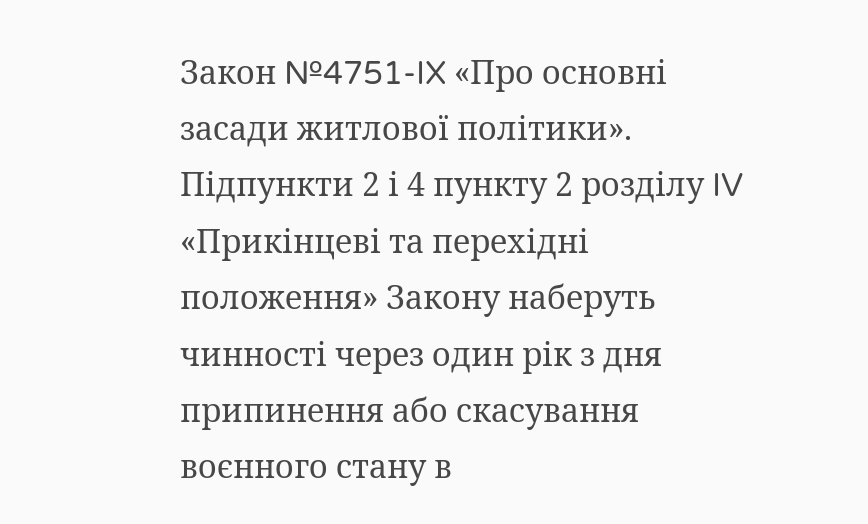Закон №4751-IX «Про основні засади житлової політики». Підпункти 2 і 4 пункту 2 розділу IV «Прикінцеві та перехідні положення» Закону наберуть чинності через один рік з дня припинення або скасування воєнного стану в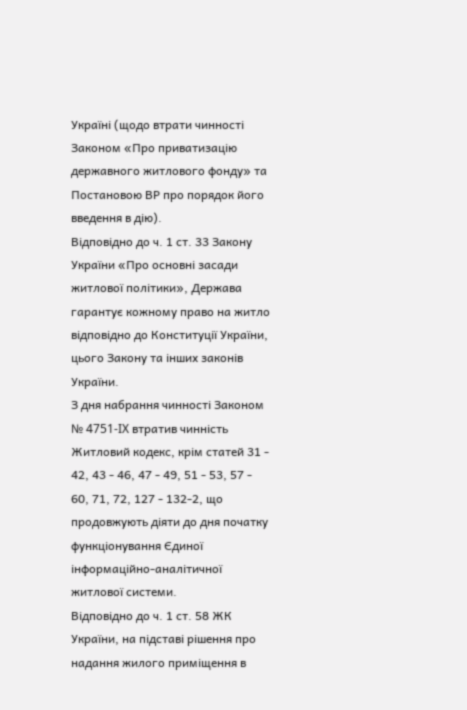Україні (щодо втрати чинності Законом «Про приватизацію державного житлового фонду» та Постановою ВР про порядок його введення в дію).
Відповідно до ч. 1 ст. 33 Закону України «Про основні засади житлової політики», Держава гарантує кожному право на житло відповідно до Конституції України, цього Закону та інших законів України.
З дня набрання чинності Законом № 4751-IX втратив чинність Житловий кодекс, крім статей 31 - 42, 43 - 46, 47 - 49, 51 - 53, 57 - 60, 71, 72, 127 - 132-2, що продовжують діяти до дня початку функціонування Єдиної інформаційно-аналітичної житлової системи.
Відповідно до ч. 1 ст. 58 ЖК України, на підставі рішення про надання жилого приміщення в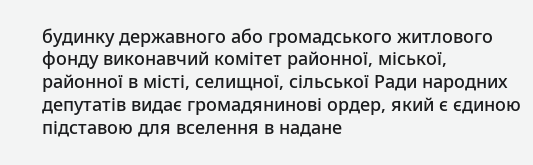будинку державного або громадського житлового фонду виконавчий комітет районної, міської, районної в місті, селищної, сільської Ради народних депутатів видає громадянинові ордер, який є єдиною підставою для вселення в надане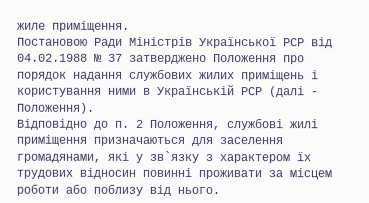жиле приміщення.
Постановою Ради Міністрів Української РСР від 04.02.1988 № 37 затверджено Положення про порядок надання службових жилих приміщень і користування ними в Українській РСР (далі - Положення).
Відповідно до п. 2 Положення, службові жилі приміщення призначаються для заселення громадянами, які у зв`язку з характером їх трудових відносин повинні проживати за місцем роботи або поблизу від нього.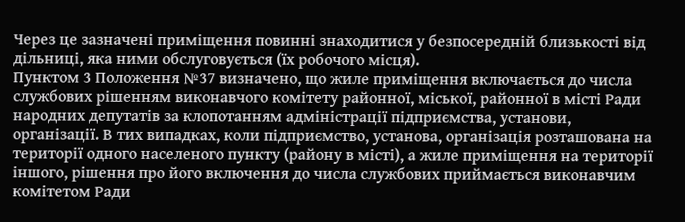Через це зазначені приміщення повинні знаходитися у безпосередній близькості від дільниці, яка ними обслуговується (їх робочого місця).
Пунктом 3 Положення №37 визначено, що жиле приміщення включається до числа службових рішенням виконавчого комітету районної, міської, районної в місті Ради народних депутатів за клопотанням адміністрації підприємства, установи, організації. В тих випадках, коли підприємство, установа, організація розташована на території одного населеного пункту (району в місті), а жиле приміщення на території іншого, рішення про його включення до числа службових приймається виконавчим комітетом Ради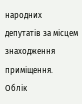народних депутатів за місцем знаходження приміщення.
Облік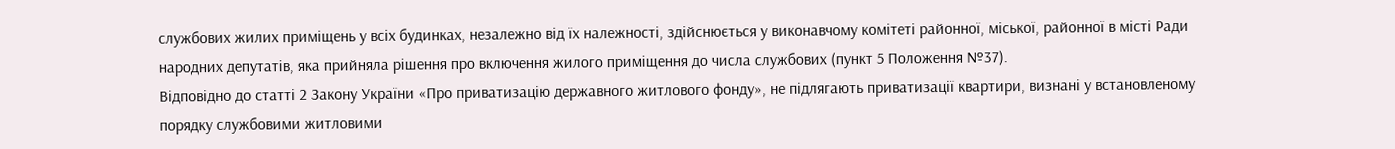службових жилих приміщень у всіх будинках, незалежно від їх належності, здійснюється у виконавчому комітеті районної, міської, районної в місті Ради народних депутатів, яка прийняла рішення про включення жилого приміщення до числа службових (пункт 5 Положення №37).
Відповідно до статті 2 Закону України «Про приватизацію державного житлового фонду», не підлягають приватизації квартири, визнані у встановленому порядку службовими житловими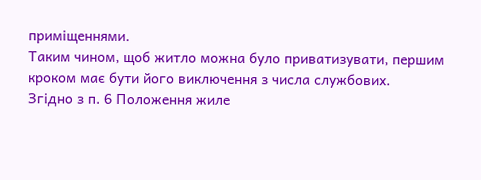приміщеннями.
Таким чином, щоб житло можна було приватизувати, першим кроком має бути його виключення з числа службових.
Згідно з п. 6 Положення жиле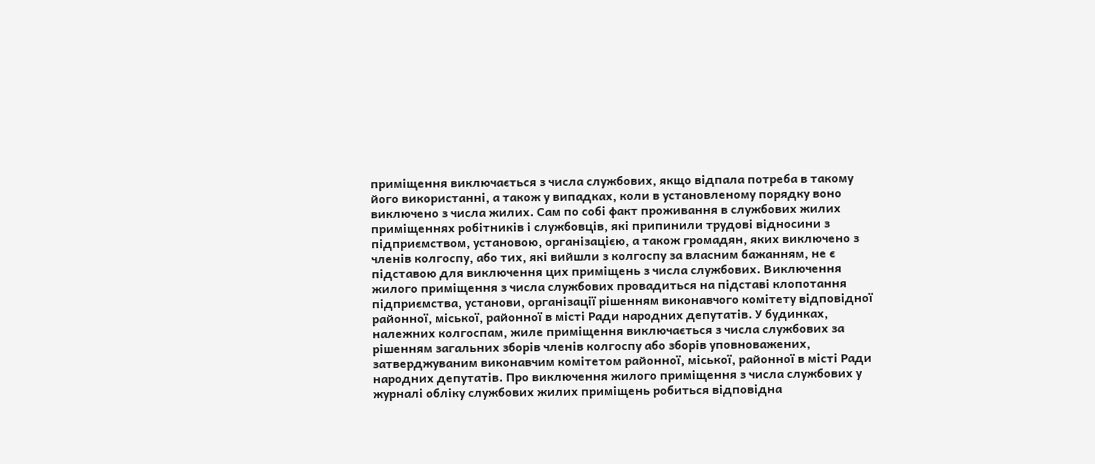приміщення виключається з числа службових, якщо відпала потреба в такому його використанні, а також у випадках, коли в установленому порядку воно виключено з числа жилих. Сам по собі факт проживання в службових жилих приміщеннях робітників і службовців, які припинили трудові відносини з підприємством, установою, організацією, а також громадян, яких виключено з членів колгоспу, або тих, які вийшли з колгоспу за власним бажанням, не є підставою для виключення цих приміщень з числа службових. Виключення жилого приміщення з числа службових провадиться на підставі клопотання підприємства, установи, організації рішенням виконавчого комітету відповідної районної, міської, районної в місті Ради народних депутатів. У будинках, належних колгоспам, жиле приміщення виключається з числа службових за рішенням загальних зборів членів колгоспу або зборів уповноважених, затверджуваним виконавчим комітетом районної, міської, районної в місті Ради народних депутатів. Про виключення жилого приміщення з числа службових у журналі обліку службових жилих приміщень робиться відповідна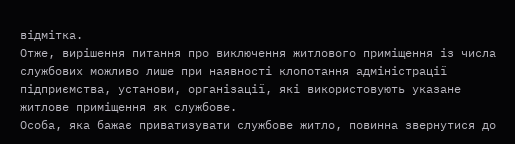відмітка.
Отже, вирішення питання про виключення житлового приміщення із числа службових можливо лише при наявності клопотання адміністрації підприємства, установи, організації, які використовують указане житлове приміщення як службове.
Особа, яка бажає приватизувати службове житло, повинна звернутися до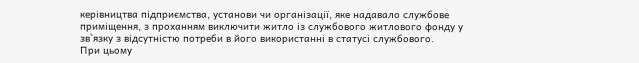керівництва підприємства, установи чи організації, яке надавало службове приміщення, з проханням виключити житло із службового житлового фонду у зв`язку з відсутністю потреби в його використанні в статусі службового.
При цьому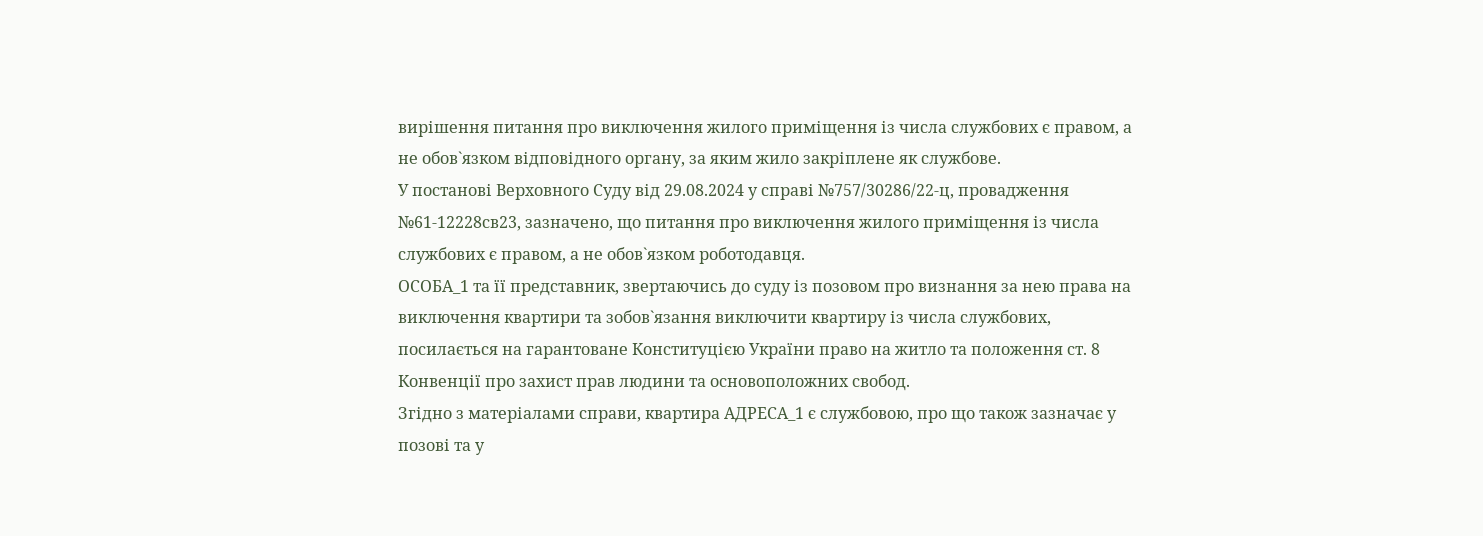вирішення питання про виключення жилого приміщення із числа службових є правом, а не обов`язком відповідного органу, за яким жило закріплене як службове.
У постанові Верховного Суду від 29.08.2024 у справі №757/30286/22-ц, провадження №61-12228св23, зазначено, що питання про виключення жилого приміщення із числа службових є правом, а не обов`язком роботодавця.
ОСОБА_1 та її представник, звертаючись до суду із позовом про визнання за нею права на виключення квартири та зобов`язання виключити квартиру із числа службових, посилається на гарантоване Конституцією України право на житло та положення ст. 8 Конвенції про захист прав людини та основоположних свобод.
Згідно з матеріалами справи, квартира АДРЕСА_1 є службовою, про що також зазначає у позові та у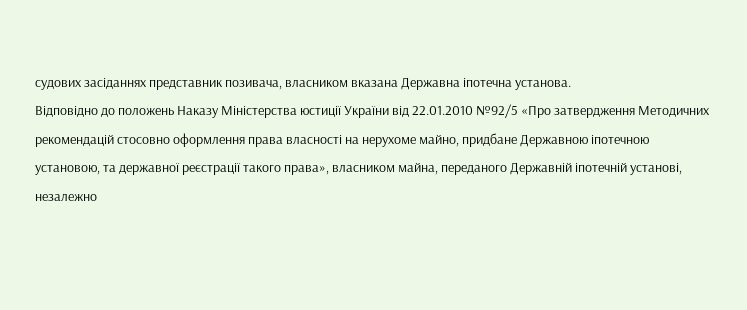судових засіданнях представник позивача, власником вказана Державна іпотечна установа.
Відповідно до положень Наказу Міністерства юстиції України від 22.01.2010 №92/5 «Про затвердження Методичних рекомендацій стосовно оформлення права власності на нерухоме майно, придбане Державною іпотечною установою, та державної реєстрації такого права», власником майна, переданого Державній іпотечній установі, незалежно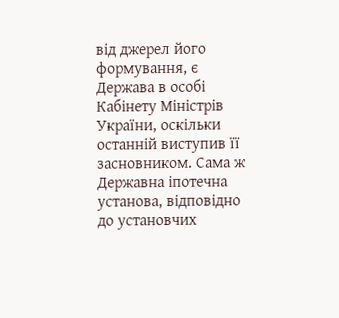від джерел його формування, є Держава в особі Кабінету Міністрів України, оскільки останній виступив її засновником. Сама ж Державна іпотечна установа, відповідно до установчих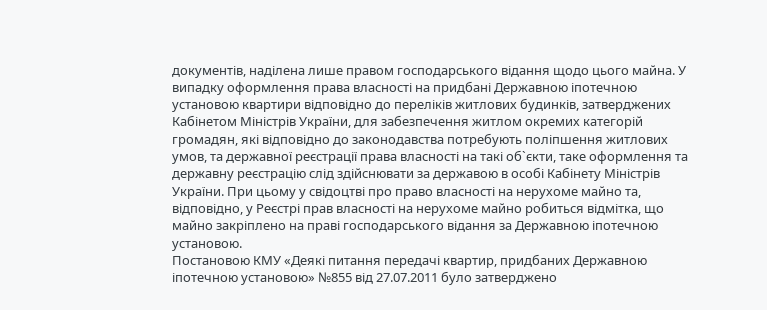документів, наділена лише правом господарського відання щодо цього майна. У випадку оформлення права власності на придбані Державною іпотечною установою квартири відповідно до переліків житлових будинків, затверджених Кабінетом Міністрів України, для забезпечення житлом окремих категорій громадян, які відповідно до законодавства потребують поліпшення житлових умов, та державної реєстрації права власності на такі об`єкти, таке оформлення та державну реєстрацію слід здійснювати за державою в особі Кабінету Міністрів України. При цьому у свідоцтві про право власності на нерухоме майно та, відповідно, у Реєстрі прав власності на нерухоме майно робиться відмітка, що майно закріплено на праві господарського відання за Державною іпотечною установою.
Постановою КМУ «Деякі питання передачі квартир, придбаних Державною іпотечною установою» №855 від 27.07.2011 було затверджено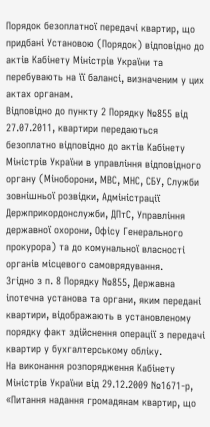Порядок безоплатної передачі квартир, що придбані Установою (Порядок) відповідно до актів Кабінету Міністрів України та перебувають на її балансі, визначеним у цих актах органам.
Відповідно до пункту 2 Порядку №855 від 27.07.2011, квартири передаються безоплатно відповідно до актів Кабінету Міністрів України в управління відповідного органу (Міноборони, МВС, МНС, СБУ, Служби зовнішньої розвідки, Адміністрації Держприкордонслужби, ДПтС, Управління державної охорони, Офісу Генерального прокурора) та до комунальної власності органів місцевого самоврядування.
Згідно з п. 8 Порядку №855, Державна іпотечна установа та органи, яким передані квартири, відображають в установленому порядку факт здійснення операції з передачі квартир у бухгалтерському обліку.
На виконання розпорядження Кабінету Міністрів України від 29.12.2009 №1671-р, «Питання надання громадянам квартир, що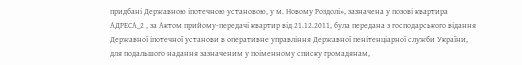придбані Державною іпотечною установою, у м. Новому Роздолі», зазначена у позові квартира АДРЕСА_2 , за Актом прийому-передачі квартир від 21.12.2011, була передана з господарського відання Державної іпотечної установи в оперативне управління Державної пенітенціарної служби України, для подальшого надання зазначеним у поіменному списку громадянам,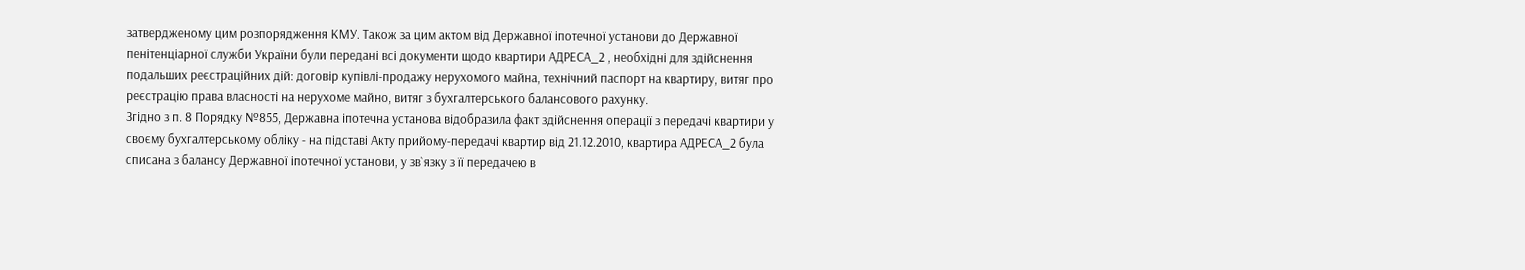затвердженому цим розпорядження КМУ. Також за цим актом від Державної іпотечної установи до Державної пенітенціарної служби України були передані всі документи щодо квартири АДРЕСА_2 , необхідні для здійснення подальших реєстраційних дій: договір купівлі-продажу нерухомого майна, технічний паспорт на квартиру, витяг про реєстрацію права власності на нерухоме майно, витяг з бухгалтерського балансового рахунку.
Згідно з п. 8 Порядку №855, Державна іпотечна установа відобразила факт здійснення операції з передачі квартири у своєму бухгалтерському обліку - на підставі Акту прийому-передачі квартир від 21.12.2010, квартира АДРЕСА_2 була списана з балансу Державної іпотечної установи, у зв`язку з її передачею в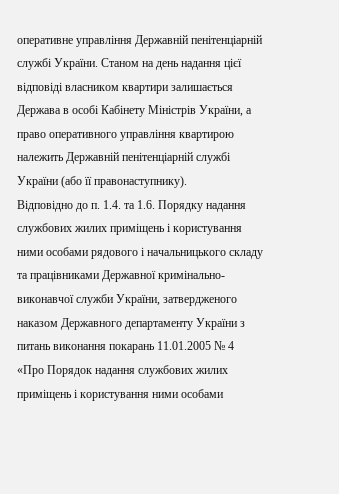оперативне управління Державній пенітенціарній службі України. Станом на день надання цієї відповіді власником квартири залишається Держава в особі Кабінету Міністрів України, а право оперативного управління квартирою належить Державній пенітенціарній службі України (або її правонаступнику).
Відповідно до п. 1.4. та 1.6. Порядку надання службових жилих приміщень і користування ними особами рядового і начальницького складу та працівниками Державної кримінально-виконавчої служби України, затвердженого наказом Державного департаменту України з питань виконання покарань 11.01.2005 № 4 «Про Порядок надання службових жилих приміщень і користування ними особами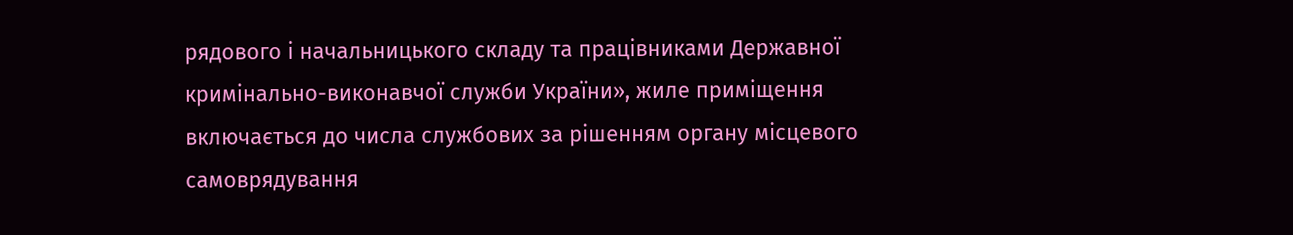рядового і начальницького складу та працівниками Державної кримінально-виконавчої служби України», жиле приміщення включається до числа службових за рішенням органу місцевого самоврядування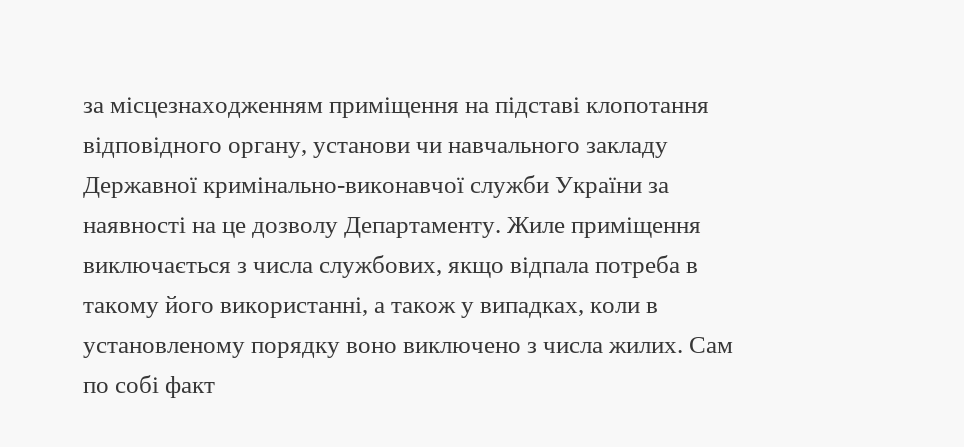за місцезнаходженням приміщення на підставі клопотання відповідного органу, установи чи навчального закладу Державної кримінально-виконавчої служби України за наявності на це дозволу Департаменту. Жиле приміщення виключається з числа службових, якщо відпала потреба в такому його використанні, а також у випадках, коли в установленому порядку воно виключено з числа жилих. Сам по собі факт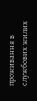проживання в службових жилих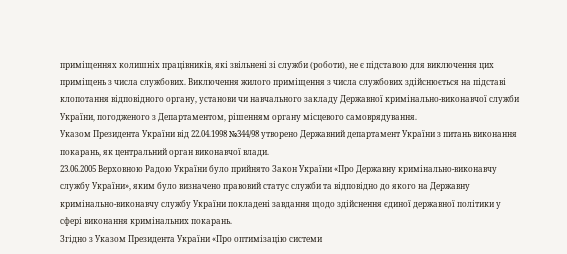приміщеннях колишніх працівників, які звільнені зі служби (роботи), не є підставою для виключення цих приміщень з числа службових. Виключення жилого приміщення з числа службових здійснюється на підставі клопотання відповідного органу, установи чи навчального закладу Державної кримінально-виконавчої служби України, погодженого з Департаментом, рішенням органу місцевого самоврядування.
Указом Президента України від 22.04.1998 №344/98 утворено Державний департамент України з питань виконання покарань, як центральний орган виконавчої влади.
23.06.2005 Верховною Радою України було прийнято Закон України «Про Державну кримінально-виконавчу службу України», яким було визначено правовий статус служби та відповідно до якого на Державну кримінально-виконавчу службу України покладені завдання щодо здійснення єдиної державної політики у сфері виконання кримінальних покарань.
Згідно з Указом Президента України «Про оптимізацію системи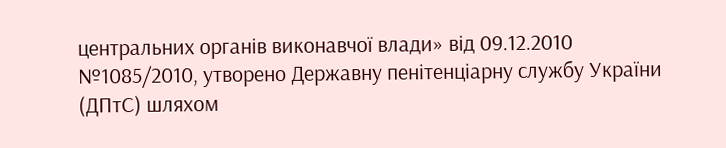центральних органів виконавчої влади» від 09.12.2010 №1085/2010, утворено Державну пенітенціарну службу України (ДПтС) шляхом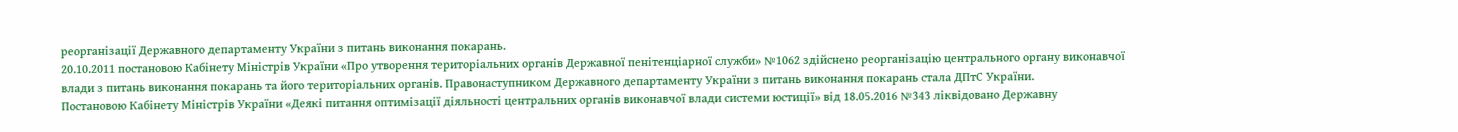реорганізації Державного департаменту України з питань виконання покарань.
20.10.2011 постановою Кабінету Міністрів України «Про утворення територіальних органів Державної пенітенціарної служби» №1062 здійснено реорганізацію центрального органу виконавчої влади з питань виконання покарань та його територіальних органів. Правонаступником Державного департаменту України з питань виконання покарань стала ДПтС України.
Постановою Кабінету Міністрів України «Деякі питання оптимізації діяльності центральних органів виконавчої влади системи юстиції» від 18.05.2016 №343 ліквідовано Державну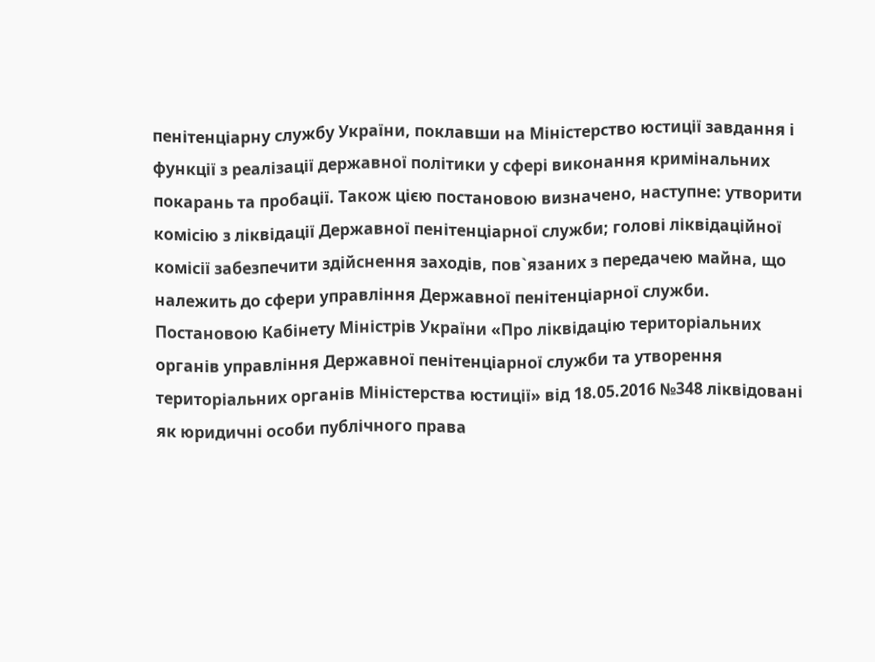пенітенціарну службу України, поклавши на Міністерство юстиції завдання і функції з реалізації державної політики у сфері виконання кримінальних покарань та пробації. Також цією постановою визначено, наступне: утворити комісію з ліквідації Державної пенітенціарної служби; голові ліквідаційної комісії забезпечити здійснення заходів, пов`язаних з передачею майна, що належить до сфери управління Державної пенітенціарної служби.
Постановою Кабінету Міністрів України «Про ліквідацію територіальних органів управління Державної пенітенціарної служби та утворення територіальних органів Міністерства юстиції» від 18.05.2016 №348 ліквідовані як юридичні особи публічного права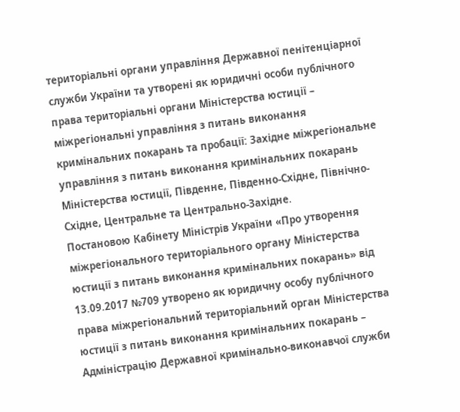територіальні органи управління Державної пенітенціарної служби України та утворені як юридичні особи публічного права територіальні органи Міністерства юстиції – міжрегіональні управління з питань виконання кримінальних покарань та пробації: Західне міжрегіональне управління з питань виконання кримінальних покарань Міністерства юстиції, Південне, Південно-Східне, Північно-Східне, Центральне та Центрально-Західне.
Постановою Кабінету Міністрів України «Про утворення міжрегіонального територіального органу Міністерства юстиції з питань виконання кримінальних покарань» від 13.09.2017 №709 утворено як юридичну особу публічного права міжрегіональний територіальний орган Міністерства юстиції з питань виконання кримінальних покарань – Адміністрацію Державної кримінально-виконавчої служби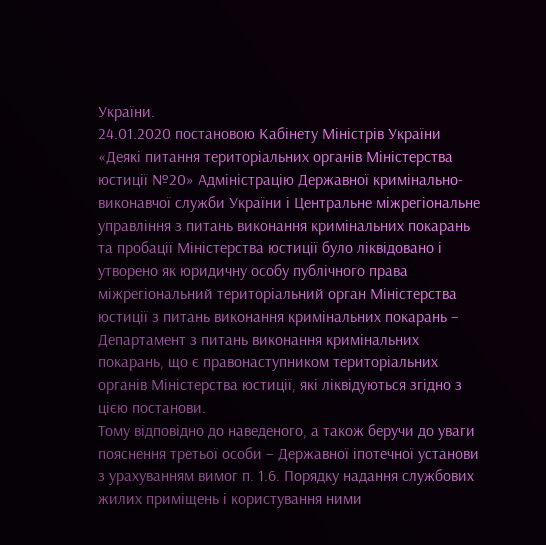України.
24.01.2020 постановою Кабінету Міністрів України «Деякі питання територіальних органів Міністерства юстиції №20» Адміністрацію Державної кримінально-виконавчої служби України і Центральне міжрегіональне управління з питань виконання кримінальних покарань та пробації Міністерства юстиції було ліквідовано і утворено як юридичну особу публічного права міжрегіональний територіальний орган Міністерства юстиції з питань виконання кримінальних покарань – Департамент з питань виконання кримінальних покарань, що є правонаступником територіальних органів Міністерства юстиції, які ліквідуються згідно з цією постанови.
Тому відповідно до наведеного, а також беручи до уваги пояснення третьої особи – Державної іпотечної установи з урахуванням вимог п. 1.6. Порядку надання службових жилих приміщень і користування ними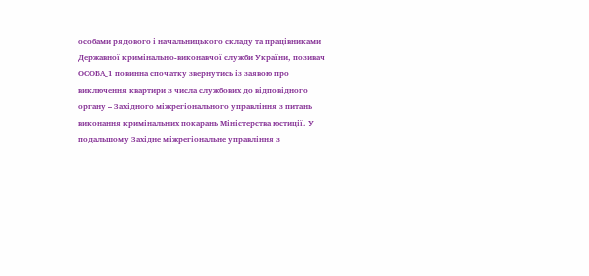особами рядового і начальницького складу та працівниками Державної кримінально-виконавчої служби України, позивач ОСОБА_1 повинна спочатку звернутись із заявою про виключення квартири з числа службових до відповідного органу – Західного міжрегіонального управління з питань виконання кримінальних покарань Міністерства юстиції. У подальшому Західне міжрегіональне управління з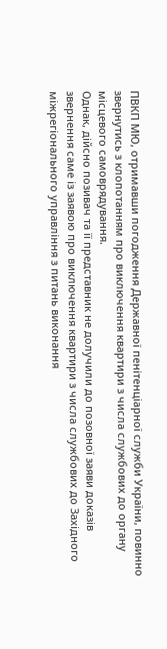ПВКП МЮ, отримавши погодження Державної пенітенціарної служби України, повинно звернутись з клопотанням про виключення квартири з числа службових до органу місцевого самоврядування.
Однак, дійсно позивач та її представник не долучили до позовної заяви доказів звернення саме із заявою про виключення квартири з числа службових до Західного міжрегіонального управління з питань виконання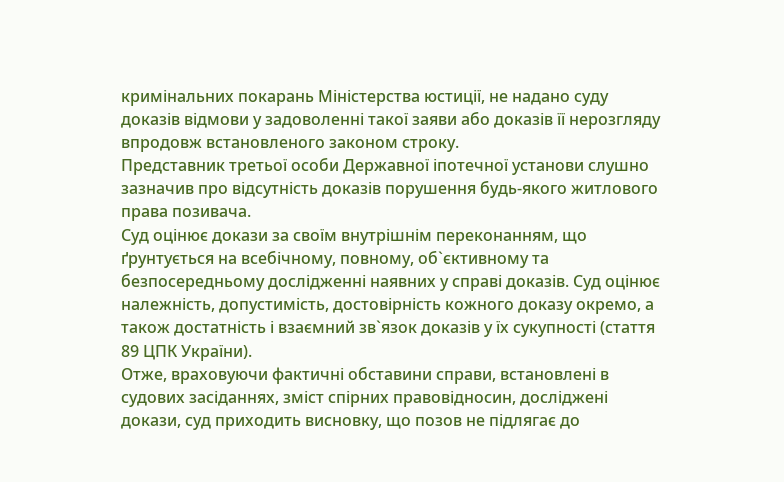кримінальних покарань Міністерства юстиції, не надано суду доказів відмови у задоволенні такої заяви або доказів її нерозгляду впродовж встановленого законом строку.
Представник третьої особи Державної іпотечної установи слушно зазначив про відсутність доказів порушення будь-якого житлового права позивача.
Суд оцінює докази за своїм внутрішнім переконанням, що ґрунтується на всебічному, повному, об`єктивному та безпосередньому дослідженні наявних у справі доказів. Суд оцінює належність, допустимість, достовірність кожного доказу окремо, а також достатність і взаємний зв`язок доказів у їх сукупності (стаття 89 ЦПК України).
Отже, враховуючи фактичні обставини справи, встановлені в судових засіданнях, зміст спірних правовідносин, досліджені докази, суд приходить висновку, що позов не підлягає до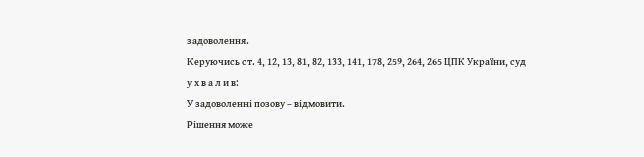задоволення.
Керуючись ст. 4, 12, 13, 81, 82, 133, 141, 178, 259, 264, 265 ЦПК України, суд
у х в а л и в:
У задоволенні позову – відмовити.
Рішення може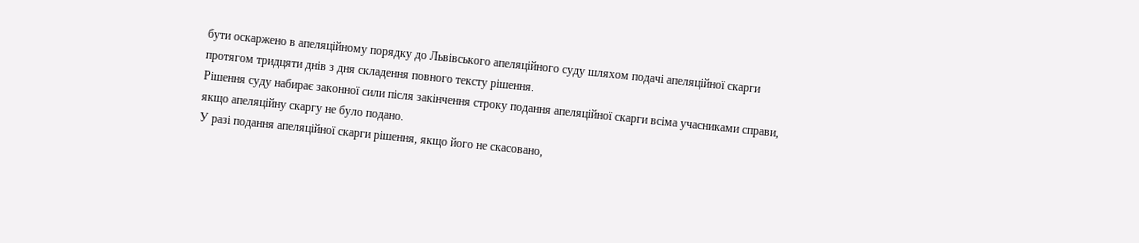бути оскаржено в апеляційному порядку до Львівського апеляційного суду шляхом подачі апеляційної скарги протягом тридцяти днів з дня складення повного тексту рішення.
Рішення суду набирає законної сили після закінчення строку подання апеляційної скарги всіма учасниками справи, якщо апеляційну скаргу не було подано.
У разі подання апеляційної скарги рішення, якщо його не скасовано,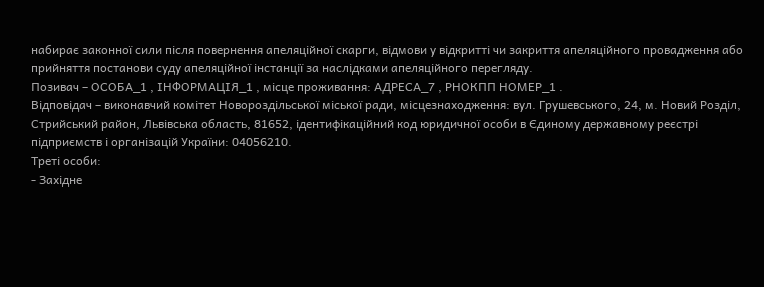набирає законної сили після повернення апеляційної скарги, відмови у відкритті чи закриття апеляційного провадження або прийняття постанови суду апеляційної інстанції за наслідками апеляційного перегляду.
Позивач – ОСОБА_1 , ІНФОРМАЦІЯ_1 , місце проживання: АДРЕСА_7 , РНОКПП НОМЕР_1 .
Відповідач – виконавчий комітет Новороздільської міської ради, місцезнаходження: вул. Грушевського, 24, м. Новий Розділ, Стрийський район, Львівська область, 81652, ідентифікаційний код юридичної особи в Єдиному державному реєстрі підприємств і організацій України: 04056210.
Треті особи:
- Західне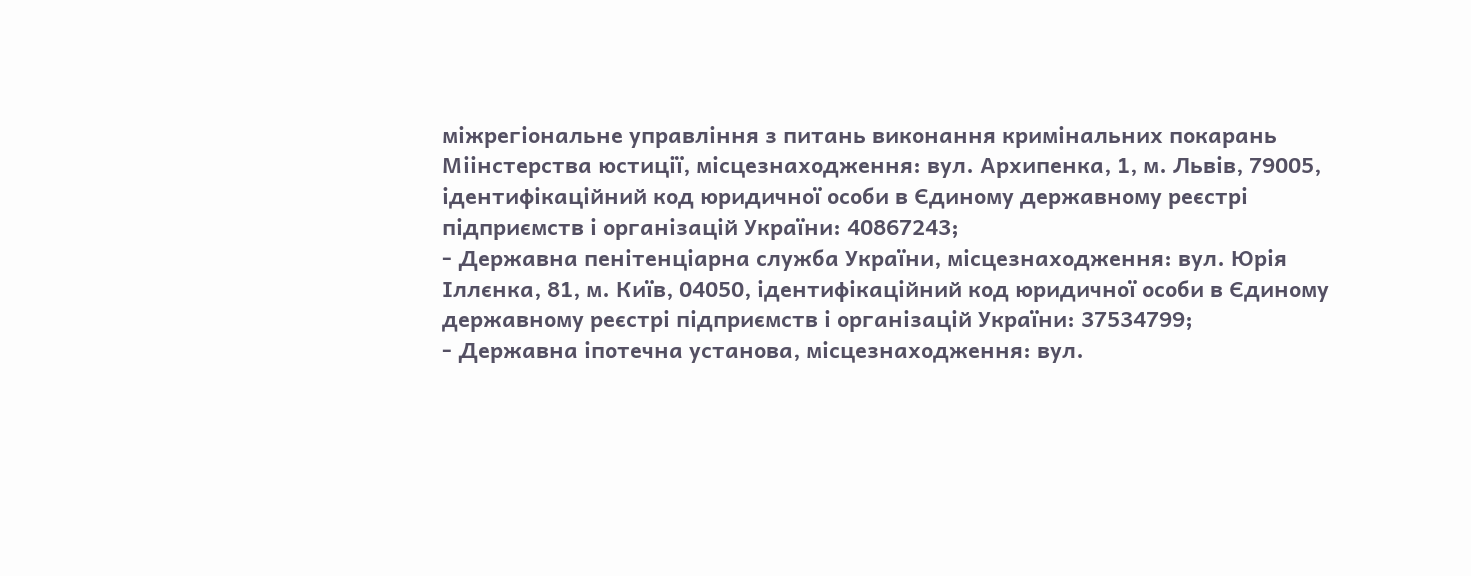міжрегіональне управління з питань виконання кримінальних покарань Міінстерства юстиції, місцезнаходження: вул. Архипенка, 1, м. Львів, 79005, ідентифікаційний код юридичної особи в Єдиному державному реєстрі підприємств і організацій України: 40867243;
- Державна пенітенціарна служба України, місцезнаходження: вул. Юрія Іллєнка, 81, м. Київ, 04050, ідентифікаційний код юридичної особи в Єдиному державному реєстрі підприємств і організацій України: 37534799;
- Державна іпотечна установа, місцезнаходження: вул.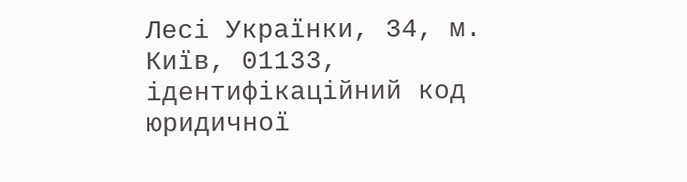Лесі Українки, 34, м. Київ, 01133, ідентифікаційний код юридичної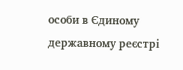особи в Єдиному державному реєстрі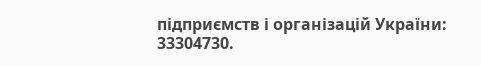підприємств і організацій України: 33304730.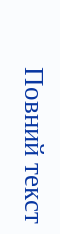Повний текст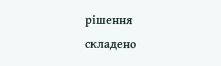рішення складено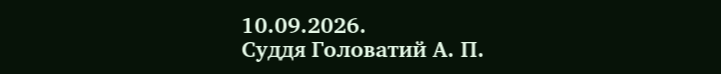10.09.2026.
Суддя Головатий А. П.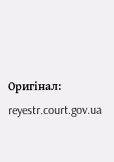Оригінал: reyestr.court.gov.ua